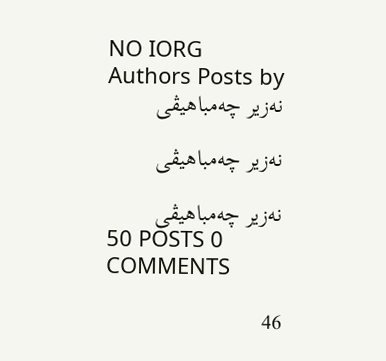NO IORG
Authors Posts by نه‌زير چه‌مباهيڤى

نه‌زير چه‌مباهيڤى

نه‌زير چه‌مباهيڤى
50 POSTS 0 COMMENTS

46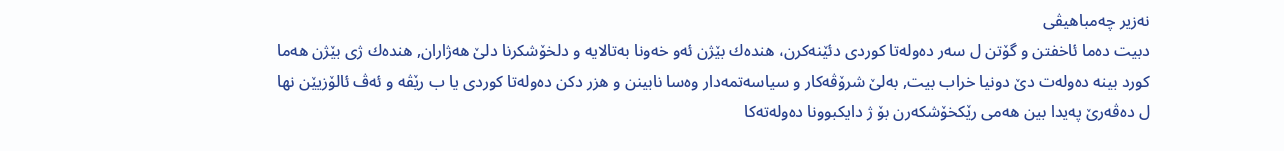نه‌زیر چه‌مباهیڤى
دبیت ده‌ما ئاخفتن و گۆتن ل سه‌ر ده‌وله‌تا كوردى دئێنه‌كرن، هنده‌ك بێژن ئه‌و خه‌ونا به‌تالایه‌ و دلخۆشكرنا دلێ هه‌ژاران, هنده‌ك ژى بێژن هه‌ما كورد بینه‌ ده‌وله‌ت دێ دونیا خراب بیت, به‌لێ شرۆڤه‌كار و سیاسه‌تمه‌دار وه‌سا نابینن و هزر دكن ده‌وله‌تا كوردى یا ب رێڤه‌ و ئه‌ڤ ئالۆزیێن نها ل ده‌ڤه‌رێ په‌یدا بین هه‌مى رێكخۆشكه‌رن بۆ ژ دایكبوونا ده‌وله‌ته‌كا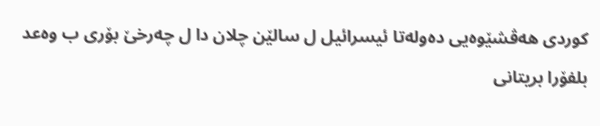كوردى هه‌ڤشێوه‌یى ده‌وله‌تا ئیسرائیل ل سالێن چلان دا ل چه‌رخێ بۆرى ب وه‌عد بلفۆرا بریتانى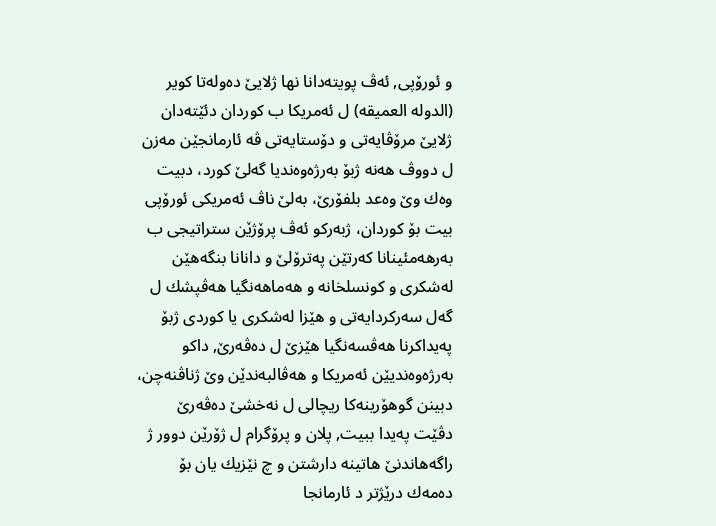و ئورۆپى, ئه‌ڤ پویته‌دانا نها ژلایێ ده‌وله‌تا كویر (الدوله‌ العمیقه‌) ل ئه‌مریكا ب كوردان دئێته‌دان ژلایێ مرۆڤایه‌تى و دۆستایه‌تى ڤه‌ ئارمانجێن مه‌زن ل دووڤ هه‌نه‌ ژبۆ به‌رژه‌وه‌ندیا گه‌لێ كورد، دبیت وه‌ك وێ وه‌عد بلفۆرێ، به‌لێ ناڤ ئه‌مریكى ئورۆپى بیت بۆ كوردان، ژبه‌ركو ئه‌ڤ پرۆژێن ستراتیجى ب به‌رهه‌مئینانا كه‌رتێن په‌ترۆلێ و دانانا بنگه‌هێن له‌شكرى و كونسلخانه‌ و هه‌ماهه‌نگیا هه‌ڤپشك ل گه‌ل سه‌ركردایه‌تى و هێزا له‌شكرى یا كوردى ژبۆ په‌یداكرنا هه‌ڤسه‌نگیا هێزێ ل ده‌ڤه‌رێ, داكو به‌رژه‌وه‌ندیێن ئه‌مریكا و هه‌ڤالبه‌ندێن وێ ژناڤنه‌چن، دبینن گوهۆرینه‌كا ریچالى ل نه‌خشێ ده‌ڤه‌رێ دڤێت په‌یدا ببیت, پلان و پرۆگرام ل ژۆرێن دوور ژ راگه‌هاندنێ هاتینه‌ دارشتن و چ نێزیك یان بۆ ده‌مه‌ك درێژتر د ئارمانجا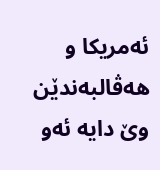ئه‌مریكا و هه‌ڤالبه‌ندێن وێ دایه‌ ئه‌و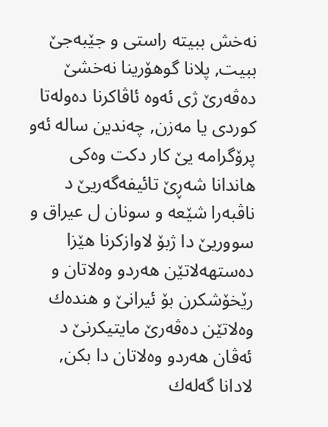نه‌خش ببیته‌ راستى و جێبه‌جێ ببیت, پلانا گوهۆرینا نه‌خشێ ده‌ڤه‌رێ ژى ئه‌وه‌ ئاڤاكرنا ده‌وله‌تا كوردى یا مه‌زن, چه‌ندین ساله‌ ئه‌و پرۆگرامه‌ یێ كار دكت وه‌كى هاندانا شه‌ڕێ تائیفه‌گه‌ریێ د ناڤبه‌را شێعه‌ و سونان ل عیراق و سووریێ دا ژبۆ لاوازكرنا هێزا ده‌ستهه‌لاتێن هه‌ردو وه‌لاتان و رێخۆشكرن بۆ ئیرانێ و هنده‌ك وه‌لاتێن ده‌ڤه‌رێ مایتیكرنێ د ئه‌ڤان هه‌ردو وه‌لاتان دا بكن, لادانا گه‌له‌ك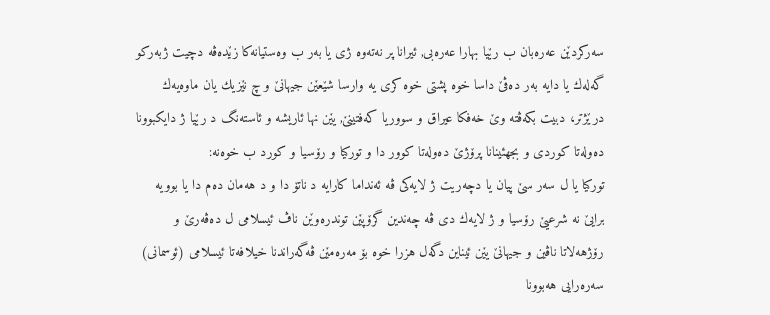سه‌ركردێن عه‌ره‌بان ب رێیا بهارا عه‌ره‌بى, ئیرانا پر نه‌ته‌وه‌ ژى یا به‌ر ب وه‌ستیانه‌كا زێده‌ڤه‌ دچیت ژبه‌ركو گه‌له‌ك یا دایه‌ به‌ر ده‌ڤێ داسا خوه‌ پشتى خوه‌ كرى یه‌ وارسا شێعێن جیهانێ و چ نێزیك یان ماوه‌یه‌ك درێژتر، دبیت بكه‌ڤته‌ وێ خه‌فكا عیراق و سووریا كه‌فتینێ, یێن نها ئاریشه‌ و ئاسته‌نگ د رێیا ژ دایكبوونا ده‌وله‌تا كوردى و بجهئینانا پرۆژێ ده‌وله‌تا كوور دا و توركیا و رۆسیا و كورد ب خوه‌نه‌:
توركیا یا ل سه‌ر سێ پیان یا دچه‌ریت ژ لایه‌كى ڤه‌ ئه‌نداما كارایه‌ د ناتۆ دا و د هه‌مان ده‌م دا یا بوویه‌ برایێ نه‌ شرعیێ رۆسیا و ژ لایه‌ك دى ڤه‌ چه‌ندین گرۆپێن توندره‌وێن ناڤ ئیسلامى ل ده‌ڤه‌رێ و رۆژهه‌لاتا ناڤین و جیهانێ یێن ئیناین دگه‌ل هزرا خوه‌ بۆ مه‌ره‌مێن ڤه‌گه‌راندنا خیلافه‌تا ئیسلامى (ئوسمانى) سه‌ره‌رایى هه‌بوونا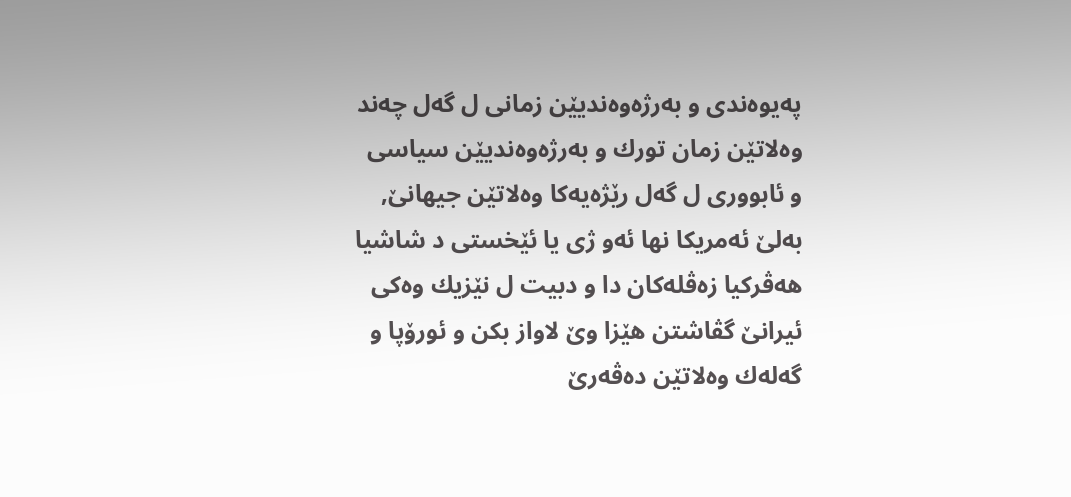په‌یوه‌ندى و به‌رژه‌وه‌ندیێن زمانى ل گه‌ل چه‌ند وه‌لاتێن زمان تورك و به‌رژه‌وه‌ندیێن سیاسى و ئابوورى ل گه‌ل رێژه‌یه‌كا وه‌لاتێن جیهانێ, به‌لێ ئه‌مریكا نها ئه‌و ژى یا ئێخستى د شاشیا هه‌ڤركیا زه‌ڤله‌كان دا و دبیت ل نێزیك وه‌كى ئیرانێ گڤاشتن هێزا وێ لاواز بكن و ئورۆپا و گه‌له‌ك وه‌لاتێن ده‌ڤه‌رێ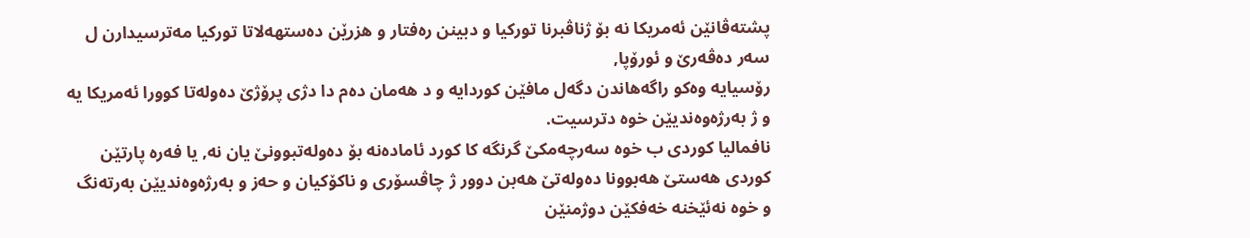پشته‌ڤانێن ئه‌مریكا نه‌ بۆ ژناڤبرنا توركیا و دبینن ره‌فتار و هزرێن ده‌ستهه‌لاتا توركیا مه‌ترسیدارن ل سه‌ر ده‌ڤه‌رێ و ئورۆپا,
رۆسیایه‌ وه‌كو راگه‌هاندن دگه‌ل مافێن كوردایه‌ و د هه‌مان ده‌م دا دژى پرۆژێ ده‌وله‌تا كوورا ئه‌مریكا یه‌ و ژ به‌رژه‌وه‌ندیێن خوه‌ دترسیت.
نافمالیا كوردى ب خوه‌ سه‌رچه‌مكێ گرنگه‌ كا كورد ئاماده‌نه‌ بۆ ده‌وله‌تبوونێ یان نه‌, یا فه‌ره‌ پارتێن كوردى هه‌ستێ هه‌بوونا ده‌وله‌تێ هه‌بن دوور ژ چاڤسۆرى و ناكۆكیان و حه‌ز و به‌رژه‌وه‌ندیێن به‌رته‌نگ و خوه‌ نه‌ئێخنه‌ خه‌فكێن دوژمنێن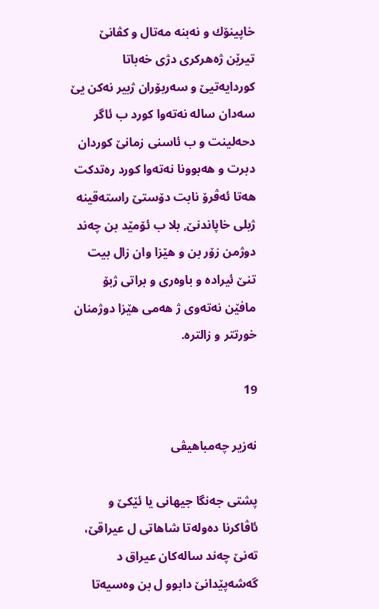خاپینۆك و نه‌بنه‌ مه‌تال و كڤانێ تیرێن ژه‌هركرى دژى خه‌باتا كوردایه‌تیێ و سه‌ربۆران ژبیر نه‌كن یێ سه‌دان ساله‌ نه‌ته‌وا كورد ب ئاگر دحه‌لینت و ب ئاسنى زمانێ كوردان دبرت و هه‌بوونا نه‌ته‌وا كورد ره‌تدكت هه‌تا ئه‌ڤرۆ نابت دۆستێ راسته‌قینه‌ ژبلى خاپاندنێ, بلا ب ئۆمێد بن چه‌ند دوژمن زۆر بن و هێزا وان زال بیت تنێ ئیراده‌ و باوه‌رى و براتى ژبۆ مافێن نه‌ته‌وى ژ هه‌مى هێزا دوژمنان خورتتر و زالتره‌.

19

نه‌زیر چه‌مباهیڤى

پشتى جه‌نگا جیهانى یا ئێكێ و ئاڤاكرنا ده‌وله‌تا شاهاتى ل عیراقێ، ته‌نێ چه‌ند ساله‌كان عیراق د گه‌شه‌پێدانێ دابوو ل بن وه‌سیه‌تا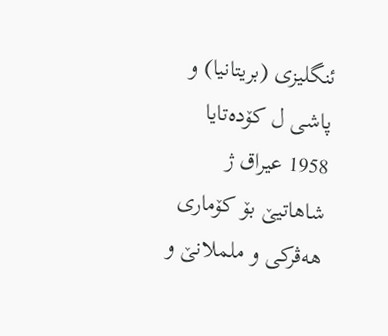ئنگلیزى (بریتانیا) و پاشى ل كۆده‌تایا 1958 عیراق ژ شاهاتیێ بۆ كۆمارى هه‌ڤركى و ململانێ و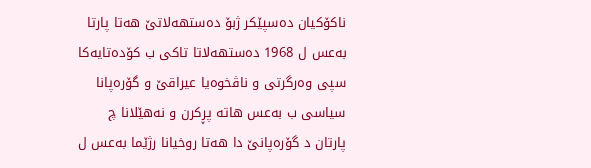ناكۆكیان ده‌سپێكر ژبۆ ده‌ستهه‌لاتێ هه‌تا پارتا به‌عس ل 1968 ده‌ستهه‌لاتا تاكى ب كۆده‌تایه‌كا سپى وه‌رگرتى و ناڤخوه‌یا عیراقێ و گۆره‌پانا سیاسى ب به‌عس هاته‌ پڕكرن و نه‌هێلانا چ پارتان د گۆره‌پانێ دا هه‌تا روخیانا رژێما به‌عس ل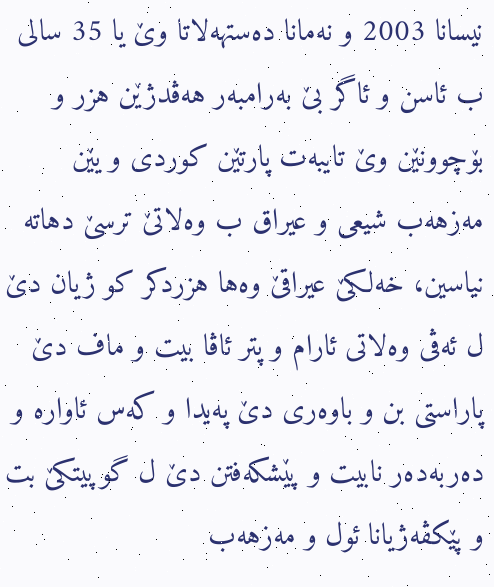نیسانا 2003 و نه‌مانا ده‌ستهه‌لاتا وێ یا 35 سالى ب ئاسن و ئاگر بێ به‌رامبه‌ر هه‌ڤدژێن هزر و بۆچوونێن وێ تایبه‌ت پارتێن كوردى و یێن مه‌زهه‌ب شیعى و عیراق ب وه‌لاتێ ترسێ دهاته‌ نیاسین، خه‌لكێ عیراقێ وه‌ها هزردكر كو ژیان دێ ل ئه‌ڤى وه‌لاتى ئارام و پتر ئاڤا بیت و ماف دێ پاراستى بن و باوه‌رى دێ په‌یدا و كه‌س ئاواره‌ و ده‌ربه‌ده‌ر نابیت و پێشكه‌فتن دێ ل گوپیتكێ بت و پێكڤه‌ژیانا ئول و مه‌زهه‌ب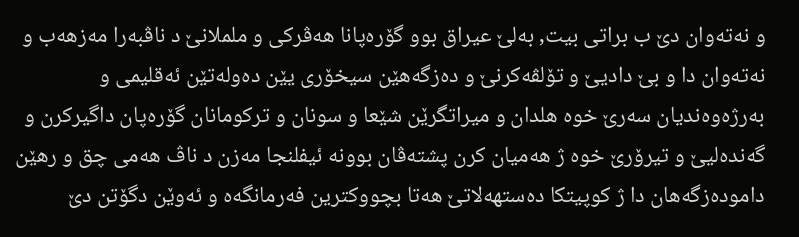و نه‌ته‌وان دێ ب براتى بیت, به‌لێ عیراق بوو گۆره‌پانا هه‌ڤركى و ململانێ د ناڤبه‌را مه‌زهه‌ب و نه‌ته‌وان دا و بێ دادیێ و تۆلڤه‌كرنێ و ده‌زگه‌هێن سیخۆرى یێن ده‌وله‌تێن ئه‌قلیمى و به‌رژه‌وه‌ندیان سه‌رێ خوه‌ هلدان و میراتگرێن شێعا و سونان و تركومانان گۆره‌پان داگیركرن و گه‌نده‌لیێ و تیرۆرێ خوه‌ ژ هه‌میان كرن پشته‌ڤان بوونه‌ ئیفلنجا مه‌زن د ناڤ هه‌مى چق و رهێن داموده‌زگه‌هان دا ژ كوپیتكا ده‌ستهه‌لاتێ هه‌تا بچووكترین فه‌رمانگه‌ه و ئه‌وێن دگۆتن دێ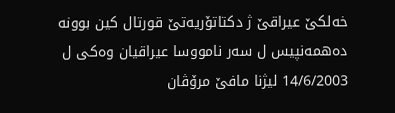خه‌لكێ عیراقێ ژ دكتاتۆریه‌تێ قورتال كین بوونه‌ ده‌همه‌نپیس ل سه‌ر نامووسا عیراقیان وه‌كى ل 14/6/2003 لیژنا مافێ مرۆڤان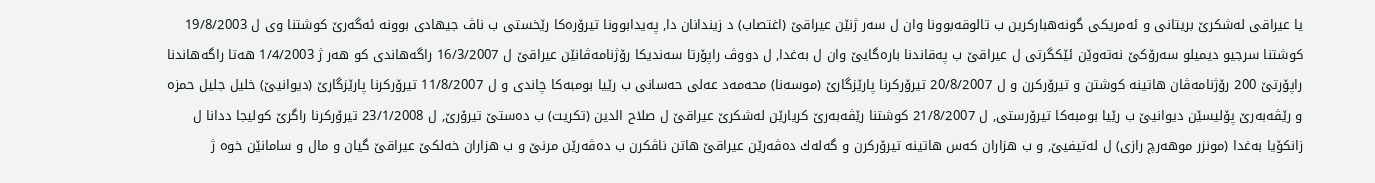یا عیراقى له‌شكرێ بریتانى و ئه‌مریكى گونه‌هباركرین ب تالوقه‌بوونا وان ل سه‌ر ژنێن عیراقێ (اغتصاب) د زیندانان دا, په‌یدابوونا تیرۆره‌كا رێخستى ب ناڤ جیهادى بوونه‌ ئه‌گه‌رێ كوشتنا وى ل 19/8/2003 كوشتنا سرجیو دیمیلو سه‌رۆكێ نه‌ته‌وێن ئێكگرتى ل عیراقێ ب په‌قاندنا باره‌گایێ وان ل به‌غدا, ل دووڤ راپۆرتا سه‌ندیكا رۆژنامه‌ڤانێن عیراقێ ل 16/3/2007 راگه‌هاندى كو هه‌ر ژ 1/4/2003 هه‌تا راگه‌هاندنا راپۆرتێ 200 رۆژنامه‌ڤان هاتینه‌ كوشتن و تیرۆركرن و ل 20/8/2007 تیرۆركرنا پارێزگارێ (موسه‌نا) محه‌مه‌د عه‌لی حه‌سانى ب رێیا بومبه‌كا چاندى و ل 11/8/2007 تیرۆركرنا پارێزگارێ (دیوانیێ) خلیل جلیل حمزه‌ و رێڤه‌به‌رێ پۆلیسێن دیوانیێ ب رێیا بومبه‌كا تیرۆرستى, ل 21/8/2007 كوشتنا رێڤه‌به‌رێ كریارێن له‌شكرێ عیراقێ ل صلاح الدین (تكریت) ب ده‌ستێ تیرۆرێ, ل 23/1/2008 تیرۆركرنا راگرێ كولیجا ددانا ل زانكۆیا به‌غدا (مونزر موهه‌رچ رازى) ل له‌تیفیێ, و ب هزاران كه‌س هاتینه‌ تیرۆركرن و گه‌له‌ك ده‌ڤه‌رێن عیراقێ هاتن ناڤكرن ب ده‌ڤه‌رێن مرنێ و ب هزاران خه‌لكێ عیراقێ گیان و مال و سامانێن خوه‌ ژ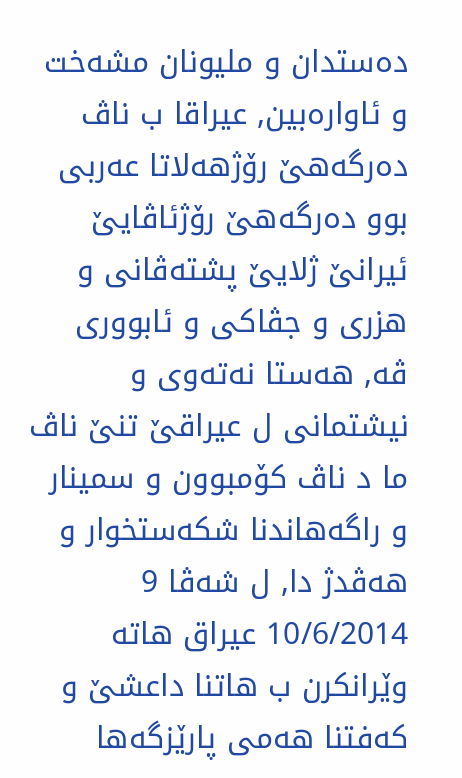ده‌ستدان و ملیونان مشه‌خت و ئاواره‌بین, عیراقا ب ناڤ ده‌رگه‌هێ رۆژهه‌لاتا عه‌ربى بوو ده‌رگه‌هێ رۆژئاڤایێ ئیرانێ ژلایێ پشته‌ڤانى و هزرى و جڤاكى و ئابوورى ڤه‌, هه‌ستا نه‌ته‌وى و نیشتمانى ل عیراقێ تنێ ناڤ ما د ناڤ كۆمبوون و سمینار و راگه‌هاندنا شكه‌ستخوار و هه‌ڤدژ دا, ل شه‌ڤا 9 10/6/2014 عیراق هاته‌ وێرانكرن ب هاتنا داعشێ و كه‌فتنا هه‌مى پارێزگه‌ها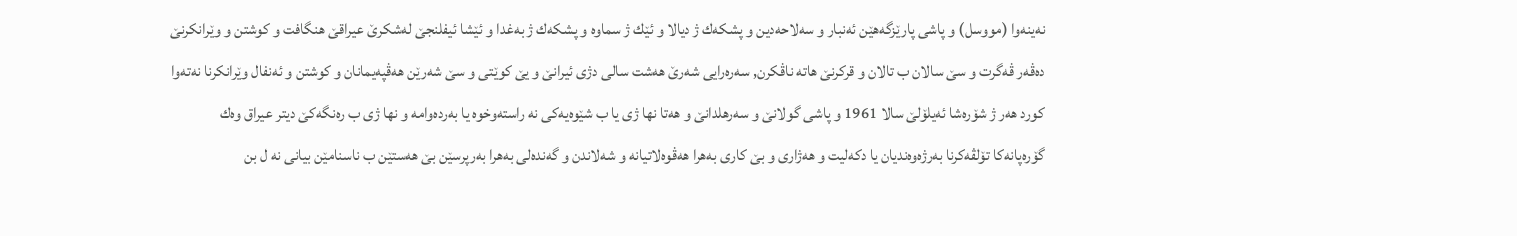نه‌ینه‌وا (مووسل) و پاشى پارێزگه‌هێن ئه‌نبار و سه‌لاحه‌دین و پشكه‌ك ژ دیالا و ئێك ژ سماوه‌ و پشكه‌ك ژ به‌غدا و ئێشا ئیفلنجێ له‌شكرێ عیراقێ هنگافت و كوشتن و وێرانكرنێ ده‌ڤه‌ر ڤه‌گرت و سێ سالان ب تالان و قركرنێ هاته‌ ناڤكرن, سه‌ره‌رایى شه‌رێ هه‌شت سالى دژى ئیرانێ و یێ كوێتى و سێ شه‌رێن هه‌ڤپه‌یمانان و كوشتن و ئه‌نفال وێرانكرنا نه‌ته‌وا كورد هه‌ر ژ شۆره‌شا ئه‌یلۆلێ سالا 1961 و پاشى گولانێ و سه‌رهلدانێ و هه‌تا نها ژى یا ب شێوه‌یه‌كى نه‌ راسته‌وخوه‌ یا به‌رده‌وامه‌ و نها ژى ب ره‌نگه‌كێ دیتر عیراق وه‌ك گۆره‌پانه‌كا تۆلڤه‌كرنا به‌رژه‌وه‌ندیان یا دكه‌لیت و هه‌ژارى و بێ كارى به‌هرا هه‌ڤوه‌لاتیانه‌ و شه‌لاندن و گه‌نده‌لى به‌هرا به‌رپرسێن بێ هه‌ستێن ب ناسنامێن بیانى نه‌ ل بن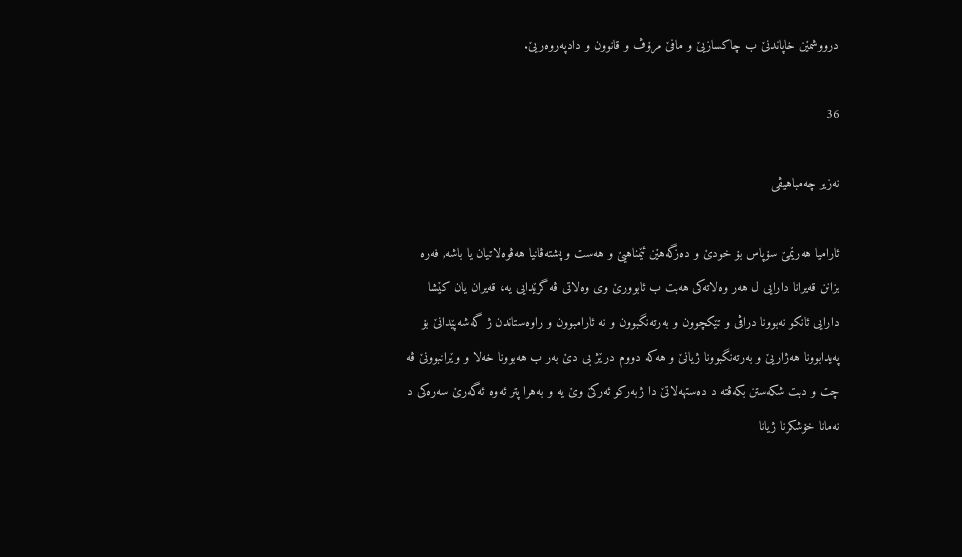درووشمێن خاپاندنێ ب چاكسازیێ و مافێ مرۆڤ و قانوون و دادپه‌روه‌ریێ.

36

نه‌زیر چه‌مباهیڤى

ئارامیا هه‌رێمێ سۆپاس بۆ خودێ و ده‌زگه‌هێن ئێمناهیێ و هه‌ست و پشته‌ڤانیا هه‌ڤوه‌لاتیان یا باشه‌, فه‌ره‌ بزانن قه‌یرانا دارایى ل هه‌ر وه‌لاته‌كى هه‌بت ب ئابوورێ وى وه‌لاتى ڤه‌ گرێدایى یه‌، قه‌یران یان كێشا دارایى ئانكو نه‌بوونا دراڤى و تێكچوون و به‌رته‌نگبوون و نه‌ ئارامبوون و راوه‌ستاندن ژ گه‌شه‌پێدانێ بۆ په‌یدابوونا هه‌ژاریێ و به‌رته‌نگبوونا ژیانێ و هه‌كه‌ دووم درێژ بى دێ به‌ر ب هه‌بوونا خه‌لا و وێرانبوونێ ڤه‌ چت و دبت شكه‌ستن بكه‌ڤته‌ د ده‌ستهه‌لاتێ دا ژبه‌ركو ئه‌ركێ وێ یه‌ و به‌هرا پتر ئه‌وه‌ ئه‌گه‌رێ سه‌ره‌كى د نه‌مانا خۆشكرنا ژیانا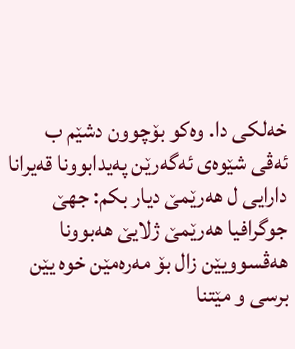خه‌لكى دا. وه‌كو بۆچوون دشێم ب ئه‌ڤى شێوه‌ى ئه‌گه‌رێن په‌یدابوونا قه‌یرانا دارایى ل هه‌رێمێ دیار بكم: جهێ جوگرافیا هه‌رێمێ ژلایێ هه‌بوونا هه‌ڤسوویێن زال بۆ مه‌ره‌مێن خوه‌ یێن برسى و مێتنا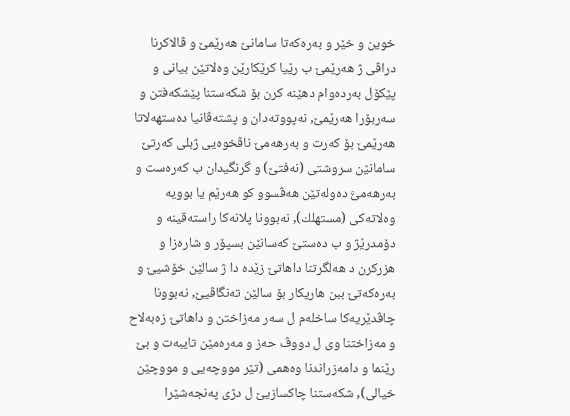خوین و خێر و به‌ره‌كه‌تا سامانێ هه‌رێمێ و ڤالاكرنا دراڤى ژ هه‌رێمێ ب رێیا كرێكارێن وه‌لاتێن بیانی و پێكۆل به‌رده‌وام دهێنه‌ كرن بۆ شكه‌ستنا پێشكه‌فتن و سه‌ربۆرا هه‌رێمێ, نه‌پووته‌دان و پشته‌ڤانیا ده‌ستهه‌لاتا هه‌رێمێ بۆ كه‌رت و به‌رهه‌مێ ناڤخوه‌یى ژبلى كه‌رتێ سامانێن سروشتى (نه‌فتێ) و گرنگیدان ب كه‌ره‌ست و به‌رهه‌مێَ ده‌وله‌تێن هه‌ڤسوو كو هه‌رێم یا بوویه‌ وه‌لاته‌كى (مستهلك), نه‌بوونا پلانه‌كا راسته‌قینه‌ و دۆمدرێژ و ب ده‌ستێ كه‌سانێن بسپۆر و شاره‌زا و هزركرن د هه‌لگرتنا داهاتێ زێده‌ دا ژ سالێن خۆشیێ و به‌ره‌كه‌تێ ببن هاریكار بۆ سالێن ته‌نگاڤیێ, نه‌بوونا چاڤدێریه‌كا ساخله‌م ل سه‌ر مه‌زاختن و داهاتێ زه‌به‌لاح و مه‌زاختنا وى ل دووڤ حه‌ز و مه‌ره‌مێن تایبه‌ت و بێ رێنما و دامه‌زراندنا وه‌همى (تێر مووچه‌یى و مووچێن خیالى), شكه‌ستنا چاكسازیێ ل دژى په‌نجه‌شێرا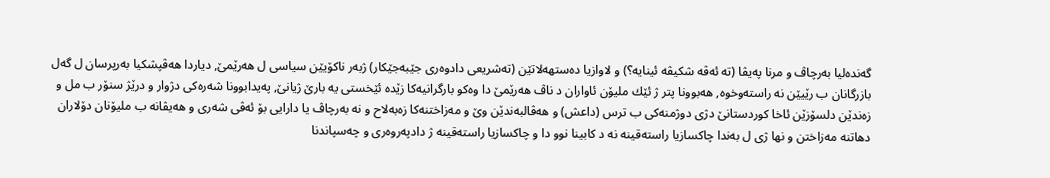گه‌نده‌لیا به‌رچاڤ و مرنا په‌یڤا (ته‌ ئه‌ڤه‌ شكیڤه‌ ئینایه‌؟) و لاوازیا ده‌ستهه‌لاتێن (ته‌شریعی دادوه‌رى جێبه‌جێكار) ژبه‌ر ناكۆیێن سیاسى ل هه‌رێمێ, دیاردا هه‌ڤپشكیا به‌رپرسان ل گه‌ل بازرگانان ب رێیێن نه‌ راسته‌وخوه‌, هه‌بوونا پتر ژ ئێك ملیۆن ئاواران د ناڤ هه‌رێمێ دا وه‌كو بارگرانیه‌كا زێده‌ ئێخستى یه‌ بارێ ژیانێ, په‌یدابوونا شه‌ره‌كى دژوار و درێژ سنۆر ب مل و زه‌ندێن دلسۆزێن ئاخا كوردستانێ دژى دوژمنه‌كى ب ترس (داعش) و هه‌ڤالبه‌ندێن وێ و مه‌زاختنه‌كا زه‌به‌لاح و نه‌ به‌رچاڤ یا دارایى بۆ ئه‌ڤى شه‌رى و هه‌یڤانه‌ ب ملیۆنان دۆلاران دهاتنه‌ مه‌زاختن و نها ژى ل به‌ندا چاكسازیا راسته‌قینه‌ نه‌ د كابینا نوو دا و چاكسازیا راسته‌قینه‌ ژ دادپه‌روه‌رى و چه‌سپاندنا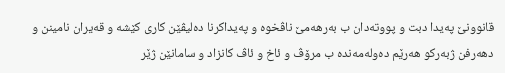قانوونێ په‌یدا دبت و پووته‌دان ب به‌رهه‌مێ ناڤخوه‌ و په‌یداكرنا ده‌لیڤێن كارى كێشه‌ و قه‌یران نامینن و دهه‌رفن ژبه‌ركو هه‌رێم ده‌وله‌مه‌نده‌ ب مرۆڤ و ئاخ و ئاڤ كانزاد و سامانێن ژێر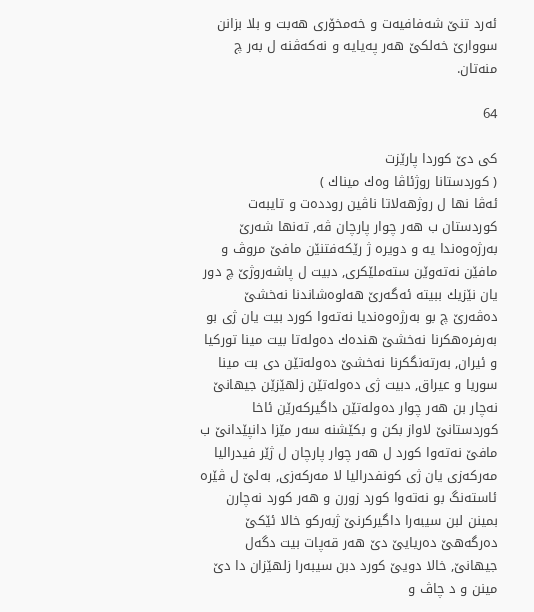ئه‌رد تنێ شه‌فافیه‌ت و خه‌مخۆرى هه‌بت و بلا بزانن سووارێ خه‌لكێ هه‌ر په‌یایه‌ و نه‌كه‌ڤنه‌ ل به‌ر چ منه‌تان.

64

كى دێ كوردا پارێزت
( كوردستانا روژئاڤا وه‌ك میناك )
ئه‌ڤا نها ل روژهه‌لاتا ناڤین رودده‌ت و تایبه‌ت كوردستان ب هه‌ر چوار پارچان ڤه‌, ته‌نها شه‌رێ به‌رژه‌وه‌ندا یه‌ و دویره‌ ژ رێكه‌فتنێن مافێ مروڤ و مافێن نه‌ته‌وێن سته‌ملێكرى, دبیت ل پاشه‌روژێ چ دور یان نێزیك ببیته‌ ئه‌گه‌رێ هه‌لوه‌شاندنا نه‌خشێ ده‌ڤه‌رێ چ بو به‌رژه‌وه‌ندیا نه‌ته‌وا كورد بیت یان ژى بو به‌رفره‌هكرنا نه‌خشێ هنده‌ك ده‌وله‌تا بیت مینا توركیا و ئیران, به‌رته‌نگكرنا نه‌خشێ ده‌وله‌تێن دى بت مینا سوریا و عیراق, دبیت ژى ده‌وله‌تێن زلهێزێن جیهانێ نه‌چار بن هه‌ر چوار ده‌وله‌تێن داگیركه‌رێن ئاخا كوردستانێ لاواز بكن و بكێشنه‌ سه‌ر مێزا دانپێدانێ ب مافێ نه‌ته‌وا كورد ل هه‌ر چوار پارچان ل ژێر فیدرالیا مه‌ركه‌زى یان ژى كونفدرالیا لا مه‌ركه‌زى, به‌لێ ل ڤێره‌ ئاسته‌نگ بو نه‌ته‌وا كورد زورن و هه‌ر كورد نه‌چارن بمینن لبن سیبه‌را داگیركرنێ ژبه‌ركو خالا ئێكێ ده‌رگه‌هێ ده‌ریایێ دێ هه‌ر قه‌پات بیت دگه‌ل جیهانێ, خالا دویێ كورد دبن سیبه‌را زلهێزان دا دێ مینن و د چاڤ و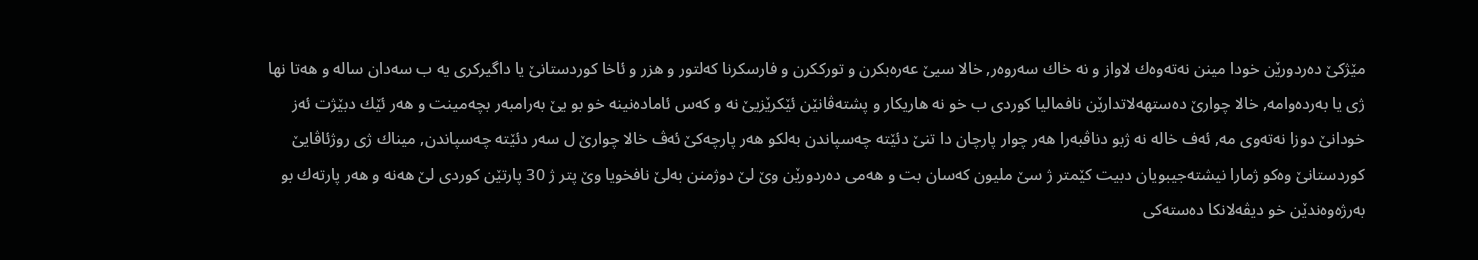مێژكێ ده‌ردورێن خودا مینن نه‌ته‌وه‌ك لاواز و نه‌ خاك سه‌روه‌ر, خالا سیێ عه‌ره‌بكرن و تورككرن و فارسكرنا كه‌لتور و هزر و ئاخا كوردستانێ یا داگیركرى یه‌ ب سه‌دان ساله‌ و هه‌تا نها ژى یا به‌رده‌وامه‌, خالا چوارێ ده‌ستهه‌لاتدارێن نافمالیا كوردى ب خو نه‌ هاریكار و پشته‌ڤانێن ئێكرێزیێ نه‌ و كه‌س ئاماده‌نینه‌ خو بو یێ به‌رامبه‌ر بچه‌مینت و هه‌ر ئێك دبێژت ئه‌ز خودانێ دوزا نه‌ته‌وى مه‌, ئه‌ف خاله‌ نه‌ ژبو دناڤبه‌را هه‌ر چوار پارچان دا تنێ دئێته‌ چه‌سپاندن به‌لكو هه‌ر پارچه‌كێ ئه‌ڤ خالا چوارێ ل سه‌ر دئێته‌ چه‌سپاندن, میناك ژى روژئاڤایێ كوردستانێ وه‌كو ژمارا نیشته‌جیبویان دبیت كێمتر ژ سێ ملیون كه‌سان بت و هه‌مى ده‌ردورێن وێ لێ دوژمنن به‌لێ نافخویا وێ پتر ژ 30 پارتێن كوردى لێ هه‌نه‌ و هه‌ر پارته‌ك بو به‌رژه‌وه‌ندێن خو دیڤه‌لانكا ده‌سته‌كى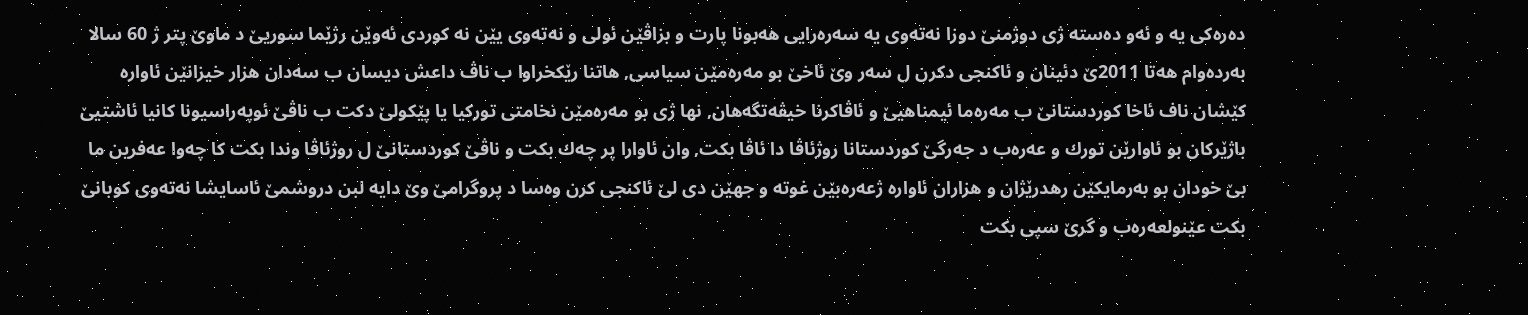ده‌ره‌كى یه‌ و ئه‌و ده‌سته‌ ژى دوژمنێ دوزا نه‌ته‌وى یه‌ سه‌ره‌رایى هه‌بونا پارت و بزاڤێن ئولى و نه‌ته‌وى یێن نه‌ كوردى ئه‌وێن رژێما سوریێ د ماوێ پتر ژ 60 سالا به‌رده‌وام هه‌تا 2011ێ دئینان و ئاكنجى دكرن ل سه‌ر وێ ئاخێ بو مه‌ره‌مێن سیاسى, هاتنا رێكخراوا ب ناڤ داعش دیسان ب سه‌دان هزار خیزانێن ئاواره‌ كێشان ناف ئاخا كوردستانێ ب مه‌ره‌ما ئیمناهیێ و ئاڤاكرنا خیڤه‌تگه‌هان, نها ژى بو مه‌ره‌مێن نخامتى توركیا یا پێكولێ دكت ب ناڤێ ئوپه‌راسیونا كانیا ئاشتیێ باژێركان بو ئاوارێن تورك و عه‌ره‌ب د جه‌رگێ كوردستانا روژئاڤا دا ئاڤا بكت, وان ئاوارا پر چه‌ك بكت و ناڤێ كوردستانێ ل روژئاڤا وندا بكت كا چه‌وا عه‌فرین ما بێ خودان بو به‌رمایكێن رهدرێژان و هزاران ئاواره‌ ژعه‌ره‌بێن غوته‌ و جهێن دى لێ ئاكنجى كرن وه‌سا د پروگرامێ وێ دایه‌ لبن دروشمێ ئاسایشا نه‌ته‌وى كوبانێ بكت عێنولعه‌ره‌ب و گرێ سپى بكت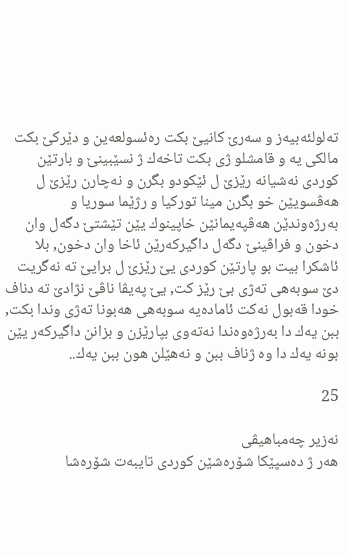ته‌لولئه‌بیه‌ز و سه‌رێ كانیێ بكت ره‌ئسولعه‌ین و دێركێ بكت مالكى یه‌ و قامشلو ژى بكت تاخه‌ك ژ نسێبینێ و بارتێن كوردى نه‌شیانه‌ رێزێ ل ئێكودو بگرن و نه‌چارن رێزێ ل هه‌ڤسویێن خو بگرن مینا توركیا و رژێما سوریا و به‌رژه‌وندێن هه‌ڤپه‌یمانێن خاپینوك یێن تێشتێ دگه‌ل وان دخون و فراڤینێ دگه‌ل داگیركه‌رێن ئاخا وان دخون, بلا ئاشكرا بیت بو پارتێن كوردى یێ رێزێ ل برایێ ته‌ نه‌گریت دێ سوبه‌هى ته‌ژى بێ رێز كت, یێ په‌یڤا ناڤێ نژادێ ته‌ دناف خودا قه‌بول نه‌كت ئاماده‌یه‌ سوبه‌هى هه‌بونا ته‌ژى وندا بكت, ببن یه‌ك دا به‌رژه‌وه‌ندا نه‌ته‌وى بپارێزن و بزانن داگیركه‌ر یێن بونه‌ یه‌ك دا وه‌ ژناف ببن و نه‌هێلن هون ببن یه‌ك..

25

نه‌زیر چه‌مباهیڤى
هه‌ر ژ ده‌سپێكا شۆره‌شێن كوردى تایبه‌ت شۆره‌شا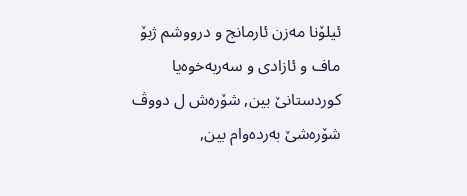ئیلۆنا مه‌زن ئارمانج و درووشم ژبۆ ماف و ئازادى و سه‌ربه‌خوه‌یا كوردستانێ بین, شۆره‌ش ل دووڤ شۆره‌شێ به‌رده‌وام بین,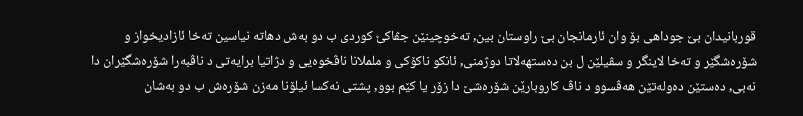قوربانیدان بێ جوداهى بۆ وان ئارمانجان بێ راوستان بین, ته‌خوچینێن جڤاكێ كوردى ب دو به‌ش دهاته‌ نیاسین ته‌خا ئازادیخواز و شۆره‌شگێر و ته‌خا لاینگر و سڤیلێن ل بن ده‌ستهه‌لاتا دوژمنى, ئانكو ناكۆكى و ململانا ناڤخوه‌یى و دژاتیا برایه‌تى د ناڤبه‌را شۆره‌شگێران دا نه‌بى, ده‌ستێن ده‌وله‌تێن هه‌ڤسوو د ناڤ كاروبارێن شۆره‌شێ دا زۆر یا كێم بوو, پشتى نه‌كسا ئیلۆنا مه‌زن شۆره‌ش ب دو به‌شان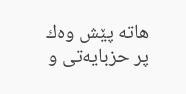هاته‌ پێش وه‌ك پر حزبایه‌تى و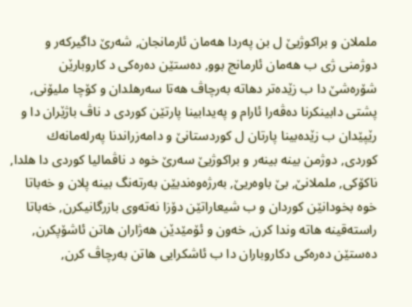ململان و براكوژیێ ل بن په‌ردا هه‌مان ئارمانجان, شه‌رێ داگیركه‌ر و دوژمنى ژى ب هه‌مان ئارمانج بوو, ده‌ستێن ده‌ره‌كى د كاروبارێن شۆره‌شێ دا ب زێده‌تر دهاته‌ به‌رچاڤ هه‌تا سه‌رهلدان و كۆچا ملیۆنى, پشتى دابینكرنا ده‌ڤه‌را ئارام و په‌یدابینا پارتێن كوردى د ناڤ باژێران دا و رێپێدان ب زێده‌بینا پارتان ل كوردستانێ و دامه‌زراندنا په‌رله‌مانه‌ك كوردى, دوژمن بینه‌ بینه‌ر و براكوژیێ سه‌رێ خوه‌ د ناڤمالیا كوردى دا هلدا, ناكۆكى, ململانێ, بێ باوه‌ریێ, به‌رژه‌وه‌ندیێن به‌رته‌نگ بینه‌ پلان و خه‌باتا خوه‌ بخودانێن كوردان و ب شیعاراتێن دۆزا نه‌ته‌وى بازرگانیكرن, خه‌باتا راسته‌قینه‌ هاته‌ وندا كرن, خه‌ون و ئۆمێدێن هه‌ژاران هاتن ئاشۆپكرن, ده‌ستێن ده‌ره‌كى دكاروباران دا ب ئاشكرایى هاتن به‌رچاڤ كرن,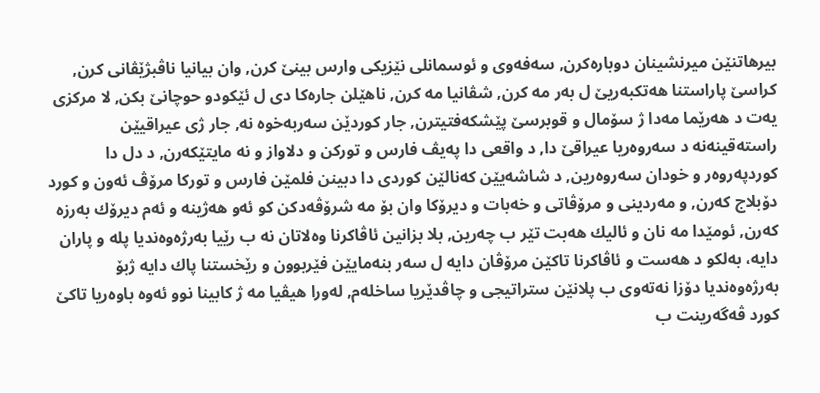بیرهاتنێن میرنشینان دوباره‌كرن, سه‌فه‌وى و ئوسمانلى نێزیكى وارس بینێ كرن, وان بیانیا ناڤبژێڤانى كرن, كراسێ پاراستنا هه‌تكبه‌ریێ ل به‌ر مه‌ كرن, شڤانیا مه‌ كرن, ناهێلن جاره‌كا دى ل ئێكودو حوچانێ بكن, لا مركزى یه‌ت د هه‌رێما مه‌دا ژ سۆمال و قوبرسێ پێشكه‌فتیترن, جار كوردێن سه‌ربه‌خوه‌ نه‌, جار ژى عیراقیێن راسته‌قینه‌نه‌ د سه‌روه‌ریا عیراقێ دا, د واقعى دا په‌یڤ فارس و توركن و دلاواز و نه‌ مایتێكه‌رن, د دل دا كوردپه‌روه‌ر و خودان سه‌روه‌رین, د شاشه‌یێن كه‌نالێن كوردى دا دبینن فلمێن فارس و توركا مرۆڤ ئه‌ون و كورد دۆبلاج كه‌رن, و مه‌ردینى و مرۆڤاتى و خه‌بات و دیرۆكا وان بۆ مه‌ شرۆڤه‌دكن كو ئه‌و هه‌ژینه‌ و ئه‌م دیرۆك به‌رزه‌ كه‌رن, ئومێدا مه‌ نان و ئالیك هه‌بت تێر ب چه‌رین, بلا بزانین ئاڤاكرنا وه‌لاتان نه‌ ب رێیا به‌رژه‌وه‌ندیا پله‌ و پاران دایه‌، به‌لكو د هه‌ست و ئاڤاكرنا تاكێن مرۆڤان دایه‌ ل سه‌ر بنه‌مایێن فێربوون و رێخستنا پاك دایه‌ ژبۆ به‌رژه‌وه‌ندیا دۆزا نه‌ته‌وى ب پلانێن ستراتیجى و چاڤدێریا ساخله‌م, له‌ورا هیڤیا مه‌ ژ كابینا نوو ئه‌وه‌ باوه‌ریا تاكێ كورد ڤه‌گه‌رینت ب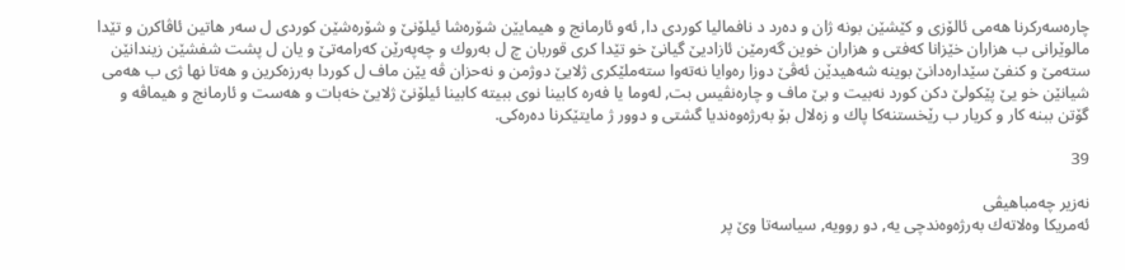چاره‌سه‌ركرنا هه‌مى ئالۆزى و كێشێن بونه‌ ژان و ده‌رد د نافمالیا كوردى دا, ئه‌و ئارمانج و هیمایێن شۆره‌شا ئیلۆنێ و شۆره‌شێن كوردى ل سه‌ر هاتین ئاڤاكرن و تێدا مالوێرانى ب هزاران خێزانا كه‌فتى و هزاران خوین گه‌رمێن ئازادیێ گیانێ خو تێدا كرى قوربان چ ل به‌روك و چه‌په‌رێن كه‌رامه‌تێ و یان ل پشت شفشێن زیندانێن سته‌مێ و كنفێ سێداره‌دانێ بوینه‌ شه‌هیدێن ئه‌ڤێ دوزا ره‌وایا نه‌ته‌وا سته‌ملێكرى ژلایێ دوژمن و نه‌حزان ڤه‌ یێن ماف ل كوردا به‌رزه‌كرین و هه‌تا نها ژى ب هه‌مى شیانێن خو یێ پێكولێ دكن كورد نه‌بیت و بێ ماف و چاره‌نڤیس بت, له‌وما یا فه‌ره‌ كابینا نوى ببیته‌ كابینا ئیلۆنێ ژلایێ خه‌بات و هه‌ست و ئارمانج و هیماڤه‌ و گۆتن ببنه‌ كار و كریار ب رێخستنه‌كا پاك و زه‌لال بۆ به‌رژه‌وه‌ندیا گشتى و دوور ژ مایتێكرنا ده‌ره‌كى.

39

نه‌زیر چه‌مباهیڤى
ئه‌مریكا وه‌لاته‌ك به‌رژه‌وه‌ندچى یه‌, دو روویه‌, سیاسه‌تا وێ پر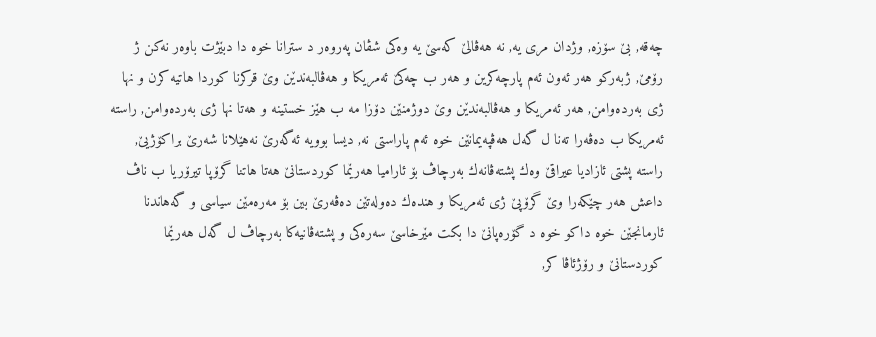چه‌قه‌, بێ سۆزه‌, وژدان مرى یه‌, نه‌ هه‌ڤالێ كه‌سێ یه‌ وه‌كى شڤان په‌روه‌ر د سترانا خوه‌ دا دبێژت باوه‌ر نه‌كن ژ رۆمێ, ژبه‌ركو هه‌ر ئه‌ون ئه‌م پارچه‌كرین و هه‌ر ب چه‌كێ ئه‌مریكا و هه‌ڤالبه‌ندێن وێ قركرنا كوردا هاتیه‌ كرن و نها ژى به‌رده‌وامن, هه‌ر ئه‌مریكا و هه‌ڤالبه‌ندێن وێ دوژمنێن دۆزا مه‌ ب هێز خستینه‌ و هه‌تا نها ژى به‌رده‌وامن, راسته‌ ئه‌مریكا ب ده‌ڤه‌را ته‌نا ل گه‌ل هه‌ڤپه‌یمانێن خوه‌ ئه‌م پاراستى نه‌, دیسا بوویه‌ ئه‌گه‌رێ نه‌هێلانا شه‌رێ براكۆژیێ, راسته‌ پشتى ئازادیا عیراقێ وه‌ك پشته‌ڤانه‌ك به‌رچاڤ بۆ ئارامیا هه‌رێما كوردستانێ هه‌تا هاتنا گرۆپا تیرۆریا ب ناڤ داعش هه‌ر چێكه‌را وێ گرۆپێ ژى ئه‌مریكا و هنده‌ك ده‌وله‌تێن ده‌ڤه‌رێ بین بۆ مه‌ره‌مێن سیاسى و گه‌هاندنا ئارمانجێن خوه‌ داكو خوه‌ د گۆره‌پانێ دا بكت مێرخاسێ سه‌ره‌كى و پشته‌ڤانیه‌كا به‌رچاڤ ل گه‌ل هه‌رێما كوردستانێ و رۆژئاڤا كر,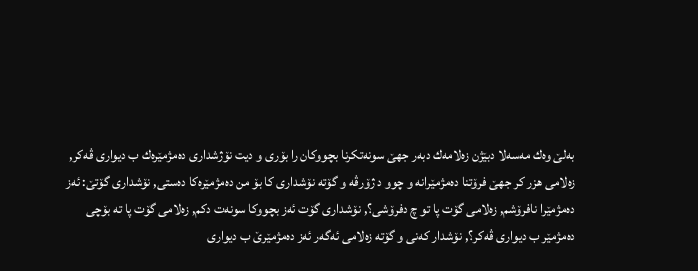به‌لێ وه‌ك مه‌سه‌لا دبێژن زه‌لامه‌ك دبه‌ر جهێ سونه‌تكرنا بچووكان را بۆرى و دیت نۆژشدارى ده‌مژمێره‌ك ب دیوارى ڤه‌كر, زه‌لامى هزر كر جهێ فرۆتنا ده‌مژمێرانه‌ و چوو د ژۆرڤه‌ و گۆته‌ نۆشدارى كا بۆ من ده‌مژمێره‌كا ده‌ستى, نۆشدارى گۆتێ: ئه‌ز ده‌مژمێرا نافرۆشم, زه‌لامى گۆت پا تو چ دفرۆشى؟, نۆشدارى گۆت ئه‌ز بچووكا سونه‌ت دكم, زه‌لامى گۆت پا ته‌ بۆچى ده‌مژمێر ب دیوارى ڤه‌كر؟, نۆشدار كه‌نى و گۆته‌ زه‌لامى ئه‌گه‌ر ئه‌ز ده‌مژمێرێ ب دیوارى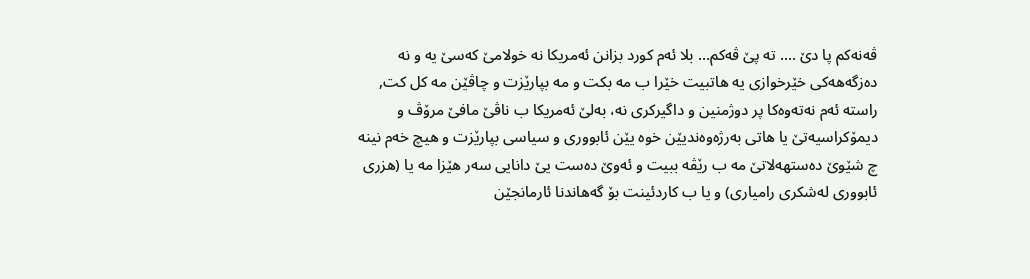ڤه‌نه‌كم پا دێ …. ته‌ پێ ڤه‌كم… بلا ئه‌م كورد بزانن ئه‌مریكا نه‌ خولامێ كه‌سێ یه‌ و نه‌ ده‌زگه‌هه‌كى خێرخوازى یه‌ هاتبیت خێرا ب مه‌ بكت و مه‌ بپارێزت و چاڤێن مه‌ كل كت, راسته‌ ئه‌م نه‌ته‌وه‌كا پر دوژمنین و داگیركرى نه‌، به‌لێ ئه‌مریكا ب ناڤێ مافێ مرۆڤ و دیمۆكراسیه‌تێ یا هاتى به‌رژه‌وه‌ندیێن خوه‌ یێن ئابوورى و سیاسی بپارێزت و هیچ خه‌م نینه‌ چ شێوێ ده‌ستهه‌لاتێ مه‌ ب رێڤه‌ ببیت و ئه‌وێ ده‌ست یێ دانایى سه‌ر هێزا مه‌ یا (هزرى ئابوورى له‌شكرى رامیارى) و یا ب كاردئینت بۆ گه‌هاندنا ئارمانجێن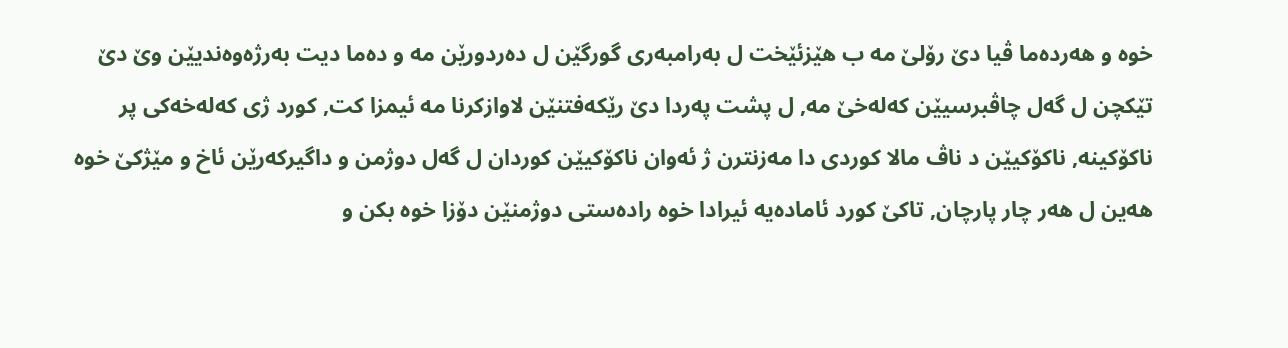خوه‌ و هه‌رده‌ما ڤیا دێ رۆلێ مه‌ ب هێزئێخت ل به‌رامبه‌رى گورگێن ل ده‌ردورێن مه‌ و ده‌ما دیت به‌رژه‌وه‌ندیێن وێ دێ تێكچن ل گه‌ل چاڤبرسیێن كه‌له‌خێ مه‌, ل پشت په‌ردا دێ رێكه‌فتنێن لاوازكرنا مه‌ ئیمزا كت, كورد ژى كه‌له‌خه‌كى پر ناكۆكینه‌, ناكۆكیێن د ناڤ مالا كوردى دا مه‌زنترن ژ ئه‌وان ناكۆكیێن كوردان ل گه‌ل دوژمن و داگیركه‌رێن ئاخ و مێژكێ خوه‌ هه‌ین ل هه‌ر چار پارچان, تاكێ كورد ئاماده‌یه‌ ئیرادا خوه‌ راده‌ستى دوژمنێن دۆزا خوه‌ بكن و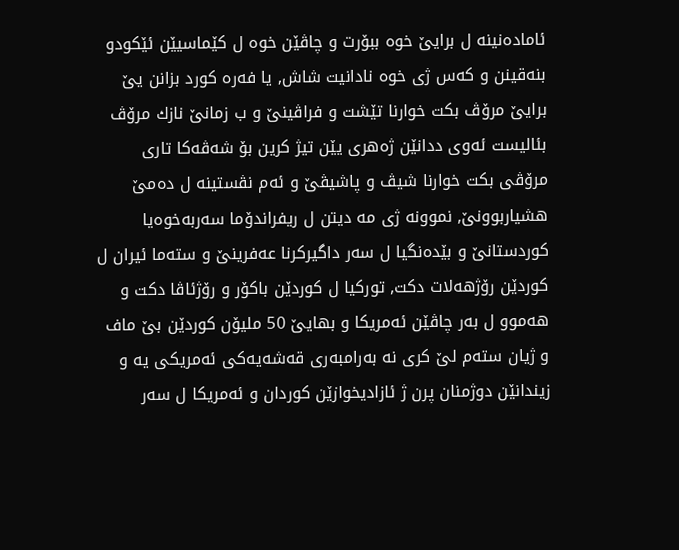ئاماده‌نینه‌ ل برایێ خوه‌ ببۆرت و چاڤێن خوه‌ ل كێماسیێن ئێكودو بنه‌قینن و كه‌س ژى خوه‌ نادانیت شاش, یا فه‌ره‌ كورد بزانن یێ برایێ مرۆڤ بكت خوارنا تێشت و فراڤینێ و ب زمانێ نازك مرۆڤ بئالیست ئه‌وى ددانێن ژه‌هرى یێن تیژ كرین بۆ شه‌ڤه‌كا تارى مرۆڤى بكت خوارنا شیڤ و پاشیڤێ و ئه‌م نڤستینه‌ ل ده‌مێ هشیاربوونێ, نموونه‌ ژى مه‌ دیتن ل ریفراندۆما سه‌ربه‌خوه‌یا كوردستانێ و بێده‌نگیا ل سه‌ر داگیركرنا عه‌فرینێ و سته‌ما ئیران ل كوردێن رۆژهه‌لات دكت, توركیا ل كوردێن باكۆر و رۆژئاڤا دكت و هه‌موو ل به‌ر چاڤێن ئه‌مریكا و بهایێ 50 ملیۆن كوردێن بێ ماف و ژیان سته‌م لێ كرى نه‌ به‌رامبه‌رى قه‌شه‌یه‌كى ئه‌مریكى یه‌ و زیندانێن دوژمنان پرن ژ ئازادیخوازێن كوردان و ئه‌مریكا ل سه‌ر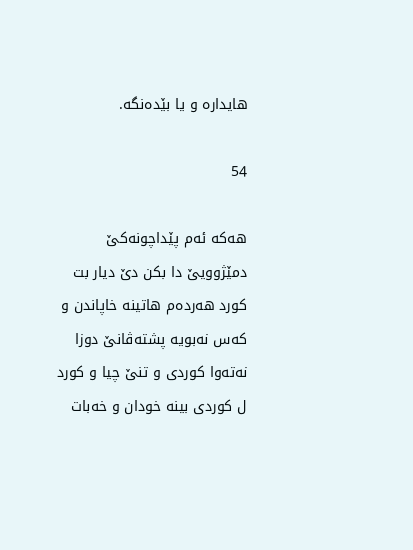هایداره‌ و یا بێده‌نگه‌.

54

هه‌كه‌ ئه‌م پێداچونه‌كێ دمێژوویێ دا بكن دێ دیار بت كورد هه‌رده‌م هاتینه‌ خاپاندن و كه‌س نه‌بویه‌ پشته‌ڤانێ دوزا نه‌ته‌وا كوردى و تنێ چیا و كورد ل كوردى بینه‌ خودان و خه‌بات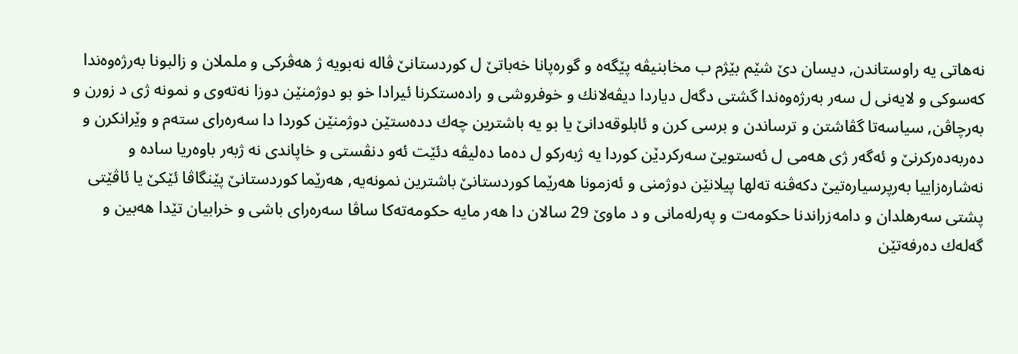نه‌هاتى یه‌ راوستاندن, دیسان دێ شێم بێژم ب مخابنیڤه‌ پێگه‌ه و گوره‌پانا خه‌باتێ ل كوردستانێ ڤاله‌ نه‌بویه‌ ژ هه‌ڤركى و ململان و زالبونا به‌رژه‌وه‌ندا كه‌سوكى و لایه‌نى ل سه‌ر به‌رژه‌وه‌ندا گشتى دگه‌ل دیاردا دیڤه‌لانك و خوفروشى و راده‌ستكرنا ئیرادا خو بو دوژمنێن دوزا نه‌ته‌وى و نمونه‌ ژى د زورن و به‌رچاڤن, سیاسه‌تا گڤاشتن و ترساندن و برسى كرن و ئابلوقه‌دانێ یا بو یه‌ باشترین چه‌ك دده‌ستێن دوژمنێن كوردا دا سه‌ره‌راى سته‌م و وێرانكرن و ده‌ربه‌ده‌ركرنێ و ئه‌گه‌ر ژى هه‌مى ل ئه‌ستویێ سه‌ركردێن كوردا یه‌ ژبه‌ركو ل ده‌ما ده‌لیڤه‌ دئێت ئه‌و دنڤستى و خاپاندى نه‌ ژبه‌ر باوه‌ریا ساده‌ و نه‌شاره‌زاییا به‌رپرسیاره‌تیێ دكه‌ڤنه‌ ته‌لها پیلانێن دوژمنى و ئه‌زمونا هه‌رێما كوردستانێ باشترین نمونه‌یه‌, هه‌رێما كوردستانێ پێنگاڤا ئێكێ یا ئاڤێتى پشتى سه‌رهلدان و دامه‌زراندنا حكومه‌ت و په‌رله‌مانى و د ماوێ 29 سالان دا هه‌ر مایه‌ حكومه‌ته‌كا ساڤا سه‌ره‌راى باشى و خرابیان تێدا هه‌بین و گه‌له‌ك ده‌رفه‌تێن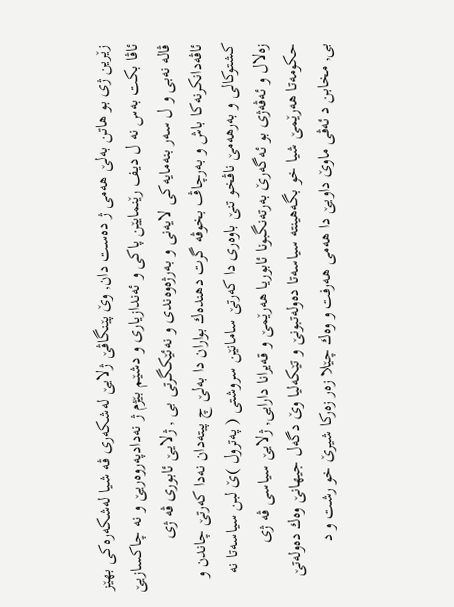زێرین ژى بو هاتن به‌لێ هه‌مى ژ ده‌ست دان, وێ پێنگاڤێ ژلایێ له‌شكه‌رى ڤه‌ شیا له‌شكه‌ره‌كى بهێز ئاڤا بكت به‌س نه‌ ل دیف رێنمایێن پاكى و ئه‌ندازیارى و دشێم بێژم ژ نه‌دادپه‌روه‌ریێ و نه‌ چاكسازیێ ڤاله‌ نه‌بى و ل سه‌ر بنه‌مایه‌كى لایه‌نى و به‌رژه‌وه‌ندى و نه‌ئێكگرتى بى , ژلایێ ئابورى ڤه‌ ژى ئاڤه‌دانكرنه‌كا باش و به‌رچاڤ بخوڤه‌ گرت دهنده‌ك بواران دا به‌لێ چ پیته‌دان نه‌دا كه‌رتێ چاندن و كشتوكالى و به‌رهه‌مێ ناڤخو تنێ باوه‌رى دا كه‌رتێ سامانێن سروشتى ( په‌ترول )ێ لبن سیاسه‌تا نه‌ زه‌لال و ئه‌ڤه‌ژى بو ئه‌گه‌رێ به‌رته‌نگبونا ئابوریا هه‌رێمێ و قه‌یرانا دارایى, ژلایێ سیاسى ڤه‌ ژى حكومه‌تا هه‌رێمێ شیا خو بگه‌هینته‌ سیاسه‌تا ده‌وله‌تبونێ و تێكه‌لیا وێ دگه‌ل جیهانێ وه‌ك ده‌وله‌تێ بى, مخابن د ئه‌ڤى ماوێ داویێ دا هه‌مى هه‌رفت و وه‌ك چێلا زه‌ر زه‌ركا شیرێ خو رشت و د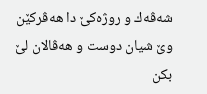شه‌ڤه‌ك و روژه‌كێ دا هه‌ڤركێن وێ شیان دوست و هه‌ڤالان لێ بكن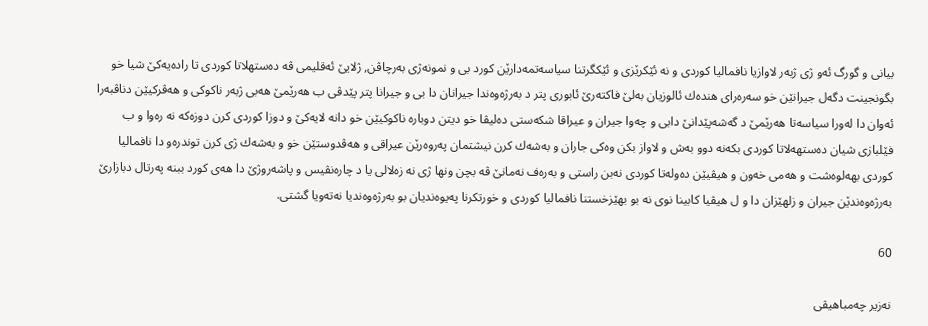بیانى و گورگ ئه‌و ژى ژبه‌ر لاوازیا نافمالیا كوردى و نه‌ ئێكرێزى و ئێكگرتنا سیاسه‌تمه‌دارێن كورد بى و نمونه‌ژى به‌رچاڤن, ژلایێ ئه‌قلیمى ڤه‌ ده‌ستهلاتا كوردى تا راده‌یه‌كێ شیا خو بگونجینت دگه‌ل جیرانێن خو سه‌ره‌راى هنده‌ك ئالوزیان به‌لێ فاكته‌رێ ئابورى پتر د به‌رژه‌وه‌ندا جیرانان دا بى و جیرانا پتر پێدڤى ب هه‌رێمێ هه‌بى ژبه‌ر ناكوكى و هه‌ڤركیێن دناڤبه‌را ئه‌وان دا له‌ورا سیاسه‌تا هه‌رێمێ د گه‌شه‌پێدانێ دابى و چه‌وا جیران و عیراقا شكه‌ستى ده‌لیڤا خو دیتن دوباره‌ ناكوكیێن خو دانه‌ لایه‌كێ و دوزا كوردى كرن دوزه‌كه‌ نه‌ ره‌وا و ب فێلبازى شیان ده‌ستهه‌لاتا كوردى بكه‌نه‌ دوو به‌ش و لاواز بكن وه‌كى جاران و به‌شه‌ك كرن نیشتمان په‌روه‌رێن عیراقى و هه‌ڤدوستێن خو و به‌شه‌ك ژى كرن توندره‌و دا نافمالیا كوردى بهه‌لوه‌شت و هه‌مى خه‌ون و هیڤیێن ده‌وله‌تا كوردى نه‌بن راستى و به‌ره‌ف نه‌مانێ ڤه‌ بچن ونها ژى نه‌ زه‌لالى یا د چاره‌نڤیس و پاشه‌روژێ دا هه‌ى كورد ببنه‌ په‌رتال دبازارێ به‌رژه‌وه‌ندێن جیران و زلهێزان دا و ل هیڤیا كابینا نوى نه‌ بو بهێزخستنا نافمالیا كوردى و خورتكرنا په‌یوه‌ندیان بو به‌رژه‌وه‌ندیا نه‌ته‌ویا گشتى.

60

نه‌زیر چه‌مباهیڤى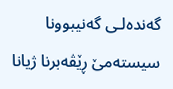گه‌نده‌لـى گه‌نیبوونا سیسته‌مێ ڕێڤه‌برنا ژیانا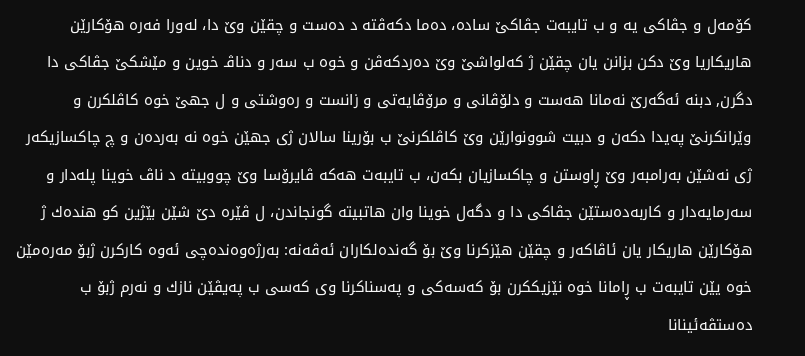كۆمه‌ل و جڤاكى یه‌ و ب تایبه‌ت جڤاكێ ساده‌، ده‌ما دكه‌ڤته‌ د ده‌ست و چقێن وێ دا، له‌ورا فه‌ره‌ هۆكارێن هاریكاریا وێ دكن بزانن یان چقێن ژ كه‌لواشێ وێ ده‌ردكه‌ڤن و خوه‌ ب سه‌ر و دناڤـ خوین و مێشكێ جڤاكى دا دگرن, دبنه‌ ئه‌گه‌رێ نه‌مانا هه‌ست و دلۆڤانى و مرۆڤایه‌تى و زانست و ره‌وشتى و ل جهێ خوه‌ كاڤلكرن و وێرانكرنێ په‌یدا دكه‌ن و دبیت شوونوارێن وێ كاڤلكرنێ ب بۆرینا سالان ژى جهێن خوه‌ نه‌ به‌رده‌ن و چ چاكسازیكه‌ر ژى نه‌شێن به‌رامبه‌ر وێ ڕاوستن و چاكسازیان بكه‌ن، ب تایبه‌ت هه‌كه‌ ڤایرۆسا وێ چووبیته‌ د ناڤ خوینا پله‌دار و سه‌رمایه‌دار و كاربه‌ده‌ستێن جڤاكى دا و دگه‌ل خوینا وان هاتبیته‌ گونجاندن، ل ڤێره‌ دێ شێن بێژین كو هنده‌ك ژ هۆكارێن هاریكار یان ئاڤاكه‌ر و چقێن هێزكرنا وێ بۆ گه‌نده‌لكاران ئه‌ڤه‌نه‌: به‌رژه‌وه‌نده‌چى ئه‌وه‌ كاركرن ژبۆ مه‌ره‌مێن خوه‌ یێن تایبه‌ت ب ڕامانا خوه‌ نێزیككرن بۆ كه‌سه‌كى و په‌سناكرنا وى كه‌سى ب په‌یڤێن نازك و نه‌رم ژبۆ ب ده‌ستڤه‌ئینانا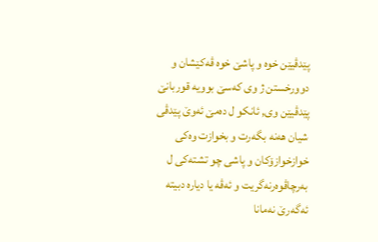پێدڤیێن خوه‌ و پاشێ خوه‌ ڤه‌كێشان و دوورخستن ژ وى كه‌سێ بوویه‌ قوربانێ پێدڤیێن وى, ئانكو ل ده‌مێ ئه‌وێ پێدڤى شیان هه‌نه‌ بگه‌رت و بخوازت وه‌كى خوازخوازۆكان و پاشى چو تشته‌كى ل به‌رچاڤوه‌رنه‌گریت و ئه‌ڤه‌ یا دیاره‌ دبیته‌ ئه‌گه‌رێ نه‌مانا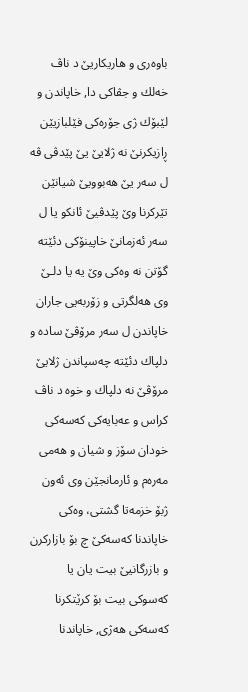باوه‌رى و هاریكاریێ د ناڤ خه‌لك و جڤاكى دا, خاپاندن و لێبۆك ژى جۆره‌كى فێلبازیێن ڕازیكرنێ نه‌ ژلایێ یێ پێدڤى ڤه‌ ل سه‌ر یێ هه‌بوویێ شیانێن تێركرنا وێ پێدڤیێ ئانكو یا ل سه‌ر ئه‌زمانێ خاپینۆكى دئێته‌ گۆتن نه‌ وه‌كى وێ یه‌ یا دلـێ وى هه‌لگرتى و زۆربه‌یى جاران خاپاندن ل سه‌ر مرۆڤێ ساده‌ و دلپاك دئێته‌ چه‌سپاندن ژلایێ مرۆڤێ نه‌ دلپاك و خوه‌ د ناڤ كراس و عه‌بایه‌كى كه‌سه‌كى خودان سۆز و شیان و هه‌مى مه‌ره‌م و ئارمانجێن وى ئه‌ون ژبۆ خزمه‌تا گشتى، وه‌كى خاپاندنا كه‌سه‌كێ چ بۆ بازاركرن و بازرگانیێ بیت یان یا كه‌سوكى بیت بۆ كرێتكرنا كه‌سه‌كى هه‌ژى, خاپاندنا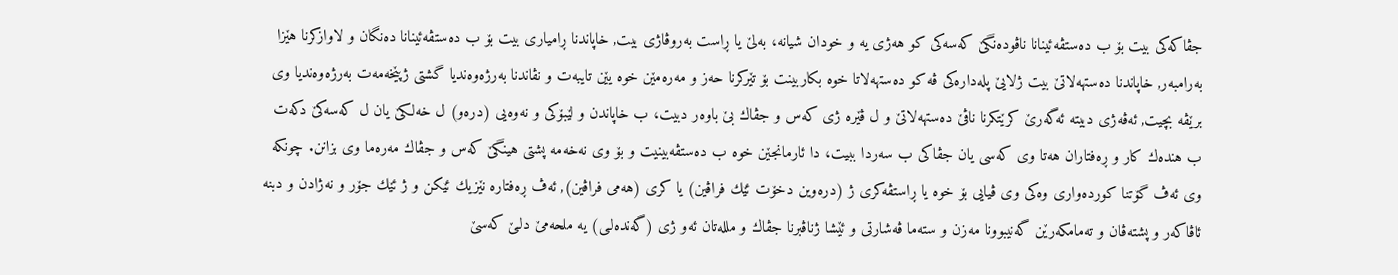جڤاكه‌كى بیت بۆ ب ده‌ستڤه‌ئینانا ناڤوده‌نگێ كه‌سه‌كى كو هه‌ژى یه‌ و خودان شیانه‌، به‌لێ یا ڕاست به‌روڤاژى بیت, خاپاندنا ڕامیارى بیت بۆ ب ده‌ستڤه‌ئینانا ده‌نگان و لاوازكرنا هێزا به‌رامبه‌ر, خاپاندنا ده‌ستهه‌لاتێ بیت ژلایێ پله‌داره‌كى ڤه‌ كو ده‌ستهه‌لاتا خوه‌ بكاربینت بۆ تێركرنا حه‌ز و مه‌ره‌مێن خوه‌ یێن تایبه‌ت و نڤاندنا به‌رژه‌وه‌ندیا گشتى ژپێخه‌مه‌ت به‌رژه‌وه‌ندیا وى برێڤه‌ بچیت, ئه‌ڤه‌ژى دبیته‌ ئه‌گه‌رێ كرێتكرنا ناڤێ ده‌ستهه‌لاتێ و ل ڤێره‌ ژى كه‌س و جڤاك بێ باوه‌ر دبیت، ب خاپاندن و لێبۆكى و نه‌وه‌یى (دره‌و) ل خه‌لكێ یان ل كه‌سه‌كێ دكه‌ت ب هنده‌ك كار و ڕه‌فتاران هه‌تا وى كه‌سى یان جڤاكى ب سه‌ردا ببیت، دا ئارمانجێن خوه‌ ب ده‌ستڤه‌بینیت و بۆ وى نه‌خه‌مه‌ پشتى هینگێ كه‌س و جڤاك مه‌ره‌ما وى بزانن. چونكه‌ وى ئه‌ڤ گۆتنا كورده‌وارى وه‌كى وى ڤیایى بۆ خوه‌ یا ڕاستڤه‌كرى ژ (دره‌وین دخۆت ئێك فراڤین) یا كرى (هه‌مى فراڤین), ئه‌ڤ ڕه‌فتاره‌ نێزیك ئێكن و ژ ئێك جۆر و نه‌ژادن و دبنه‌ ئاڤاكه‌ر و پشته‌ڤان و ته‌مامكه‌رێن گه‌نیبوونا مه‌زن و سته‌ما ڤه‌شارتى و ئێشا ژناڤبرنا جڤاك و ملله‌تان ئه‌و ژى (گه‌نده‌لـى) یه‌ ملحه‌مێ دلـێ كه‌سێ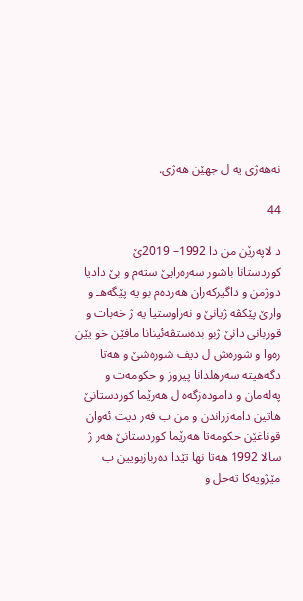نه‌هه‌ژى یه‌ ل جهێن هه‌ژى.

44

د لاپه‌رێن من دا 1992– 2019ێ
كوردستانا باشور سه‌ره‌رایێ سته‌م و بێ دادیا دوژمن و داگیركه‌ران هه‌رده‌م بو یه‌ پێگه‌هـ و وارێ پێكڤه‌ ژیانێ و نه‌راوستیا یه‌ ژ خه‌بات و قوربانى دانێ ژبو بده‌ستڤه‌ئینانا مافێن خو یێن ره‌وا و شوره‌ش ل دیف شوره‌شێ و هه‌تا دگه‌هیته‌ سه‌رهلدانا پیروز و حكومه‌ت و په‌له‌مان و داموده‌زگه‌ه ل هه‌رێما كوردستانێ هاتین دامه‌زراندن و من ب فه‌ر دیت ئه‌وان قوناغێن حكومه‌تا هه‌رێما كوردستانێ هه‌ر ژ سالا 1992 هه‌تا نها تێدا ده‌ربازبویین ب مێژویه‌كا ته‌حل و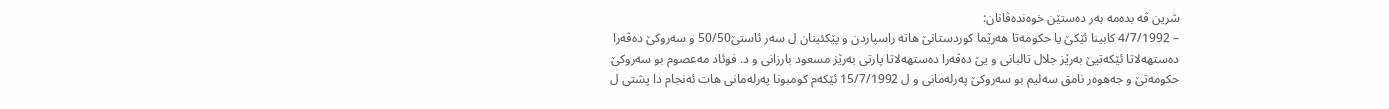شرین ڤه‌ بده‌مه‌ به‌ر ده‌ستێن خوه‌نده‌ڤانان:
– 4/7/1992 كابینا ئێكێ یا حكومه‌تا هه‌رێما كوردستانێ هاته‌ راسپاردن و پێكئینان ل سه‌ر ئاستێ50/50 و سه‌روكێ ده‌ڤه‌را ده‌ستهه‌لاتا ئێكه‌تیێ به‌رێز جلال تالبانى و یێ ده‌ڤه‌را ده‌ستهه‌لاتا پارتی به‌رێز مسعود بارزانى و د. فوئاد مه‌عصوم بو سه‌روكێ حكومه‌تێ و جه‌هوه‌ر نامق سه‌لیم بو سه‌روكێ په‌رله‌مانى و ل 15/7/1992 ئێكه‌م كومبونا په‌رله‌مانى هات ئه‌نجام دا پشتى ل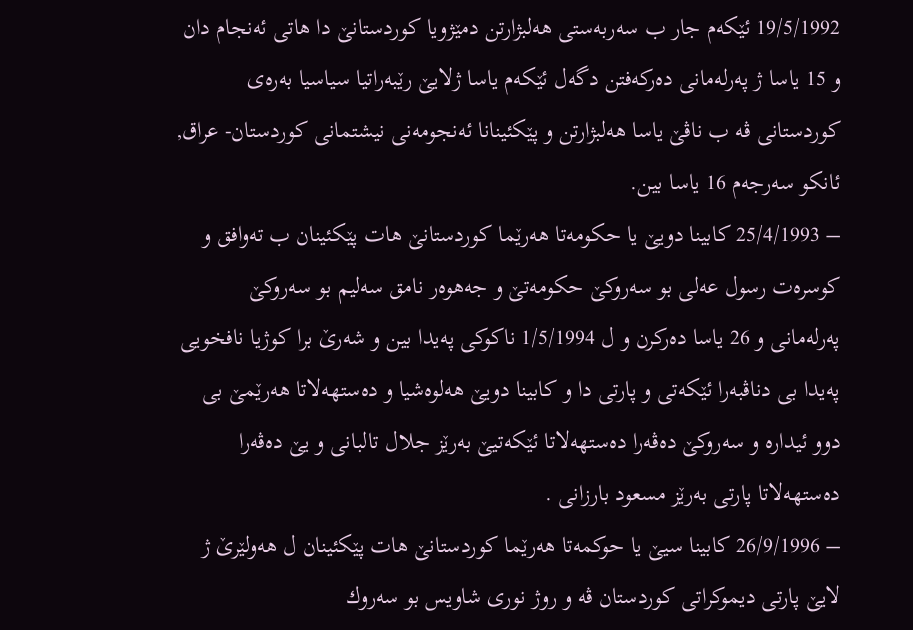19/5/1992 ئێكه‌م جار ب سه‌ربه‌ستى هه‌لبژارتن دمێژویا كوردستانێ دا هاتى ئه‌نجام دان و 15 یاسا ژ په‌رله‌مانى ده‌ركه‌فتن دگه‌ل ئێكه‌م یاسا ژلایێ رێبه‌راتیا سیاسیا به‌ره‌ى كوردستانى ڤه‌ ب ناڤێ یاسا هه‌لبژارتن و پێكئینانا ئه‌نجومه‌نى نیشتمانى كوردستان- عراق, ئانكو سه‌رجه‌م 16 یاسا بین.
– 25/4/1993 كابینا دویێ یا حكومه‌تا هه‌رێما كوردستانێ هات پێكئینان ب ته‌وافق و كوسره‌ت رسول عه‌لى بو سه‌روكێ حكومه‌تێ و جه‌هوه‌ر نامق سه‌لیم بو سه‌روكێ په‌رله‌مانى و 26 یاسا ده‌ركرن و ل 1/5/1994 ناكوكى په‌یدا بین و شه‌رێ برا كوژیا نافخویى په‌یدا بى دناڤبه‌را ئێكه‌تى و پارتى دا و كابینا دویێ هه‌لوه‌شیا و ده‌ستهه‌لاتا هه‌رێمێ بى دوو ئیداره‌ و سه‌روكێ ده‌ڤه‌را ده‌ستهه‌لاتا ئێكه‌تیێ به‌رێز جلال تالبانى و یێ ده‌ڤه‌را ده‌ستهه‌لاتا پارتى به‌رێز مسعود بارزانى .
– 26/9/1996 كابینا سیێ یا حوكمه‌تا هه‌رێما كوردستانێ هات پێكئینان ل هه‌ولێرێ ژ لایێ پارتى دیموكراتى كوردستان ڤه‌ و روژ نورى شاویس بو سه‌روك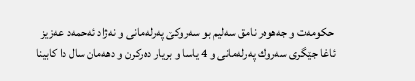حكومه‌ت و جه‌هوه‌ر نامق سه‌لیم بو سه‌روكێ په‌رله‌مانى و نه‌ژاد ئه‌حمه‌د عه‌زیز ئاغا جێگرى سه‌روك په‌رله‌مانى و 4 یاسا و بریار ده‌ركرن و دهه‌مان سال دا كابینا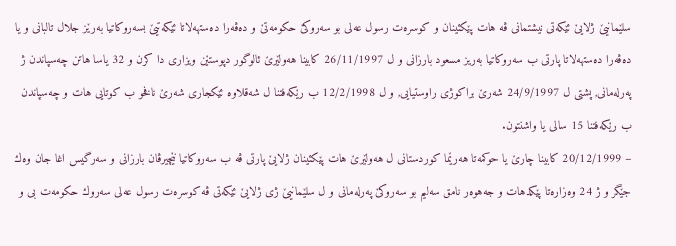سلێمانیێ ژلایێ ئێكه‌تى نیشتمانى ڤه‌ هات پێكئینان و كوسره‌ت رسول عه‌لى بو سه‌روكێ حكومه‌تێ و ده‌ڤه‌را ده‌ستهه‌لاتا ئێكه‌تیێ بسه‌روكاتیا به‌رێز جلال تالبانى و یا ده‌ڤه‌را ده‌ستهه‌لاتا پارتى ب سه‌روكاتیا به‌ریز مسعود بارزانى و ل 26/11/1997 كابینا هه‌ولێرێ ئالوگور دپوستێن ویزارى دا كرن و 32 یاسا هاتن چه‌سپاندن ژ په‌رله‌مانى, پشتى ل 24/9/1997 شه‌رێ براكوژى راوستیایى, و ل 12/2/1998 ب رێكه‌فتنا ل شه‌قلاوه‌ ئێكجارى شه‌رێ نافخو ب كوتایى هات و چه‌سپاندن ب رێكه‌فتنا 15 سالى یا واشنتون.
– 20/12/1999 كابینا چارێ یا حوكمه‌تا هه‌رێما كوردستانى ل هه‌ولێرێ هات پێكئینان ژلایێ پارتى ڤه‌ ب سه‌روكاتیا نێچیرڤان بارزانى و سه‌رگیس اغا جان وه‌ك جێگر و ژ 24 وه‌زاره‌تا پێكدهات و جه‌هوه‌ر نامق سه‌لیم بو سه‌روكێ په‌رله‌مانى و ل سلێمانیێ ژى ژلایێ ئێكه‌تى ڤه‌ كوسره‌ت رسول عه‌لى سه‌روك حكومه‌ت بى و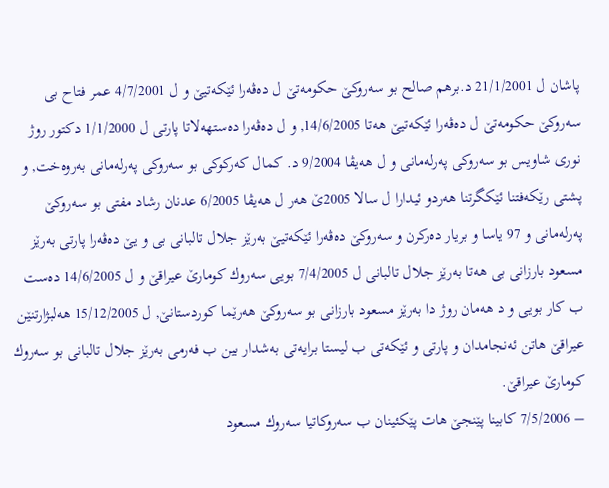پاشان ل 21/1/2001 د.برهم صالح بو سه‌روكێ حكومه‌تێ ل ده‌ڤه‌را ئێكه‌تیێ و ل 4/7/2001 عمر فتاح بى سه‌روكێ حكومه‌تێ ل ده‌ڤه‌را ئێكه‌تیێ هه‌تا 14/6/2005, و ل ده‌ڤه‌را ده‌ستهه‌لاتا پارتى ل 1/1/2000 دكتور روژ نورى شاویس بو سه‌روكى په‌رله‌مانى و ل هه‌یڤا 9/2004 د. كمال كه‌ركوكى بو سه‌روكى په‌رله‌مانى به‌روه‌خت, و پشتى رێكه‌فتنا ئێكگرتنا هه‌ردو ئیدارا ل سالا 2005ێ هه‌ر ل هه‌یڤا 6/2005 عدنان رشاد مفتى بو سه‌روكێ په‌رله‌مانى و 97 یاسا و بریار ده‌ركرن و سه‌روكێ ده‌ڤه‌را ئێكه‌تیێ به‌رێز جلال تالبانى بى و یێ ده‌ڤه‌را پارتى به‌رێز مسعود بارزانى بى هه‌تا به‌رێز جلال تالبانى ل 7/4/2005 بویى سه‌روك كومارێ عیراقێ و ل 14/6/2005 ده‌ست ب كار بویى و د هه‌مان روژ دا به‌رێز مسعود بارزانى بو سه‌روكێ هه‌رێما كوردستانێ, ل 15/12/2005 هه‌لبژارتنێن عیراقێ هاتن ئه‌نجامدان و پارتى و ئێكه‌تى ب لیستا برایه‌تى به‌شدار بین ب فه‌رمى به‌رێز جلال تالبانى بو سه‌روك كومارێ عیراقێ.
– 7/5/2006 كابینا پێنجێ هات پێكئینان ب سه‌روكاتیا سه‌روك مسعود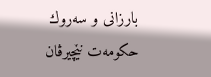بارزانى و سه‌روك حكومه‌ت نێچیرڤان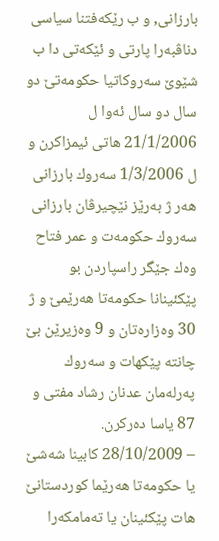بارزانى, و ب رێكه‌فتنا سیاسى دناڤبه‌را پارتى و ئێكه‌تى دا ب شێوێ سه‌روكاتیا حكومه‌تێ دو سال دو سال ئه‌وا ل 21/1/2006 هاتى ئیمزاكرن و ل 1/3/2006 سه‌روك بارزانى هه‌ر ژ به‌رێز نێچیرڤان بارزانى سه‌روك حكومه‌ت و عمر فتاح وه‌ك جێگر راسپاردن بو پێكئینانا حكومه‌تا هه‌رێمێ و ژ 30 وه‌زاره‌تان و 9 وه‌زیرێن بێ چانته‌ پێكهات و سه‌روك په‌رله‌مان عدنان رشاد مفتى و 87 یاسا ده‌ركرن.
– 28/10/2009 كابینا شه‌شێ یا حكومه‌تا هه‌رێما كوردستانێ هات پێكئینان یا ته‌مامكه‌را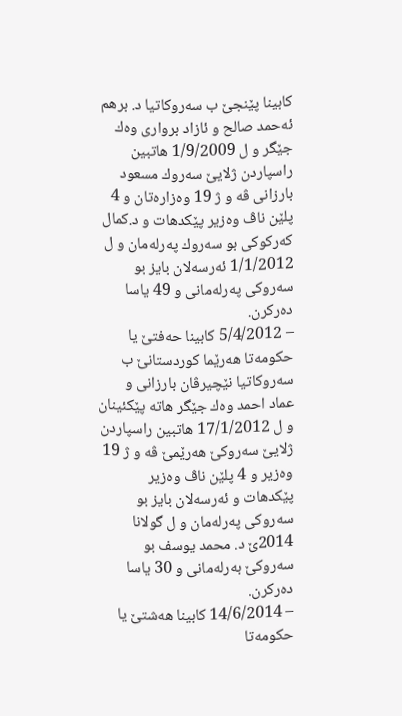كابینا پێنجێ ب سه‌روكاتیا د. برهم ئه‌حمد صالح و ئازاد بروارى وه‌ك جێگر و ل 1/9/2009 هاتبین راسپاردن ژلایێ سه‌روك مسعود بارزانى ڤه‌ و ژ 19 وه‌زاره‌تان و 4 پلێن ناڤ وه‌زیر پێكدهات و د.كمال كه‌ركوكى بو سه‌روك په‌رله‌مان و ل 1/1/2012 ئه‌رسه‌لان بایز بو سه‌روكى په‌رله‌مانى و 49 یاسا ده‌ركرن.
– 5/4/2012 كابینا حه‌فتێ یا حكومه‌تا هه‌رێما كوردستانێ ب سه‌روكاتیا نێچیرڤان بارزانى و عماد احمد وه‌ك جێگر هاته‌ پێكئینان و ل 17/1/2012 هاتبین راسپاردن ژلایێ سه‌روكێ هه‌رێمێ ڤه‌ و ژ 19 وه‌زیر و 4 پلێن ناڤ وه‌زیر پێكدهات و ئه‌رسه‌لان بایز بو سه‌روكى په‌رله‌مان و ل گولانا 2014ێ د. محمد یوسف بو سه‌روكێ به‌رله‌مانى و 30 یاسا ده‌ركرن.
– 14/6/2014 كابینا هه‌شتێ یا حكومه‌تا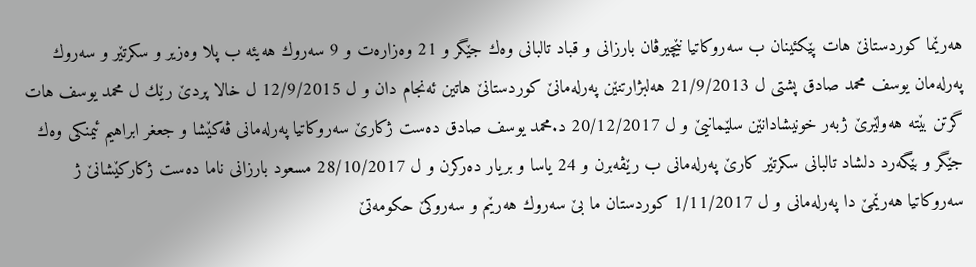هه‌رێما كوردستانێ هات پێكئینان ب سه‌روكاتیا نێچیرڤان بارزانى و قباد تالبانى وه‌ك جێگر و 21 وه‌زاره‌ت و 9 سه‌روك هه‌یئه‌ ب پلا وه‌زیر و سكرتێر و سه‌روك په‌رله‌مان یوسف محمد صادق پشتى ل 21/9/2013 هه‌لبژارتنێن په‌رله‌مانێ كوردستانێ هاتین ئه‌نجام دان و ل 12/9/2015 ل خالا پردێ رێك ل محمد یوسف هات گرتن بێته‌ هه‌ولێرێ ژبه‌ر خونیشادانێن سلێمانیێ و ل 20/12/2017 د.محمد یوسف صادق ده‌ست ژكارێ سه‌روكاتیا په‌رله‌مانى ڤه‌كێشا و جعغر ابراهیم ئیمنكی وه‌ك جێگر و بێگه‌رد دلشاد تالبانى سكرتێر كارێ په‌رله‌مانى ب رێڤه‌برن و 24 یاسا و بریار ده‌ركرن و ل 28/10/2017 مسعود بارزانى ناما ده‌ست ژكاركێشانێ ژ سه‌روكاتیا هه‌رێمێ دا په‌رله‌مانى و ل 1/11/2017 كوردستان ما بێ سه‌روك هه‌رێم و سه‌روكێ حكومه‌تێ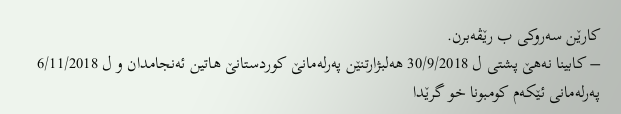كارێن سه‌روكى ب رێڤه‌برن.
– كابینا نه‌هێ پشتى ل 30/9/2018 هه‌لبژارتنێن په‌رله‌مانێ كوردستانێ هاتین ئه‌نجامدان و ل 6/11/2018 په‌رله‌مانى ئێكه‌م كومبونا خو گرێدا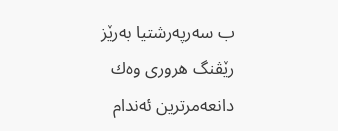ب سه‌رپه‌رشتیا به‌رێز رێڤنگ هرورى وه‌ك دانعه‌مرترین ئه‌ندام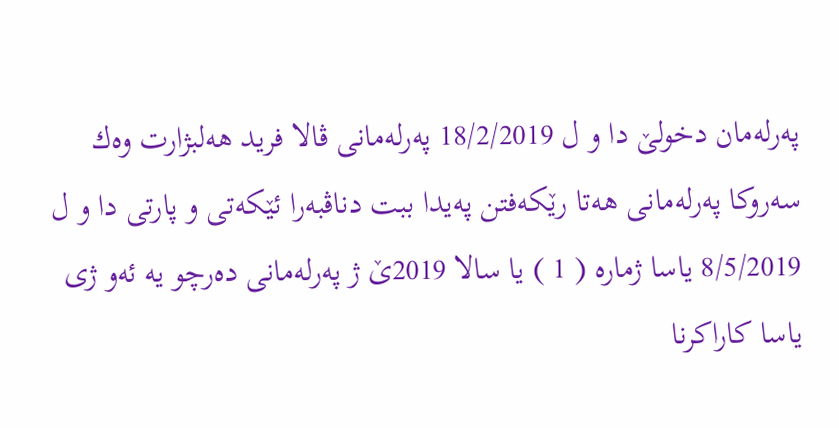په‌رله‌مان دخولێ دا و ل 18/2/2019 په‌رله‌مانى ڤالا فرید هه‌لبژارت وه‌ك سه‌روكا په‌رله‌مانى هه‌تا رێكه‌فتن په‌یدا ببت دناڤبه‌را ئێكه‌تى و پارتى دا و ل 8/5/2019 یاسا ژماره‌ ( 1 ) یا سالا 2019ێ ژ په‌رله‌مانى ده‌رچو یه‌ ئه‌و ژى یاسا كاراكرنا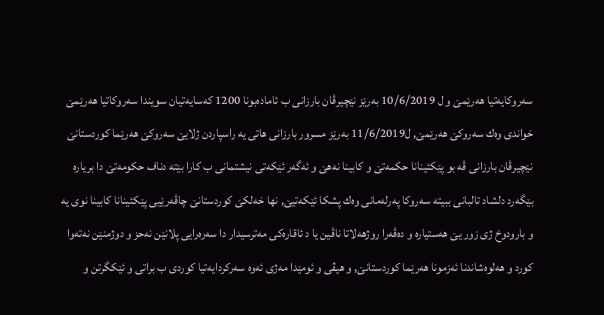سه‌روكایه‌تیا هه‌رێمێ و ل 10/6/2019 به‌رێز نێچیرڤان بارزانى ب ئاماده‌بونا 1200 كه‌سایه‌تیان سویندا سه‌روكاتیا هه‌رێمێ خواندى وه‌ك سه‌روكێ هه‌رێمێ, ل11/6/2019 به‌رێز مسرور بارزانى هاتى یه‌ راسپاردن ژلایێ سه‌روكێ هه‌رێما كوردستانێ نێچیرڤان بارزانى ڤه‌ بو پێكئینانا حكمه‌تێ و كابینا نه‌هێ و ئه‌گه‌ر ئێكه‌تى نیشتمانى ب كارا بێته‌ دناف حكومه‌تێ دا بریاره‌ بێگه‌رد دلشاد تالبانى ببیته‌ سه‌روكا په‌رله‌مانى وه‌ك پشكا ئێكه‌تیێ, نها خه‌لكێ كوردستانێ چاڤه‌رێیى پێكئینانا كابینا نوى یه‌ و بارودوخ ژى زور یێ هه‌ستیاره‌ و ده‌ڤه‌را روژهه‌لاتا ناڤین یا د ئاقاره‌كى مه‌ترسیدار دا سه‌ره‌رایى پلانێن نه‌حز و دوژمنێن نه‌ته‌وا كورد و هه‌لوه‌شاندنا ئه‌زمونا هه‌رێما كوردستانێ, و هیڤى و ئومێدا مه‌ژى ئه‌وه‌ سه‌ركردایه‌تیا كوردى ب براتى و ئێكگرتن و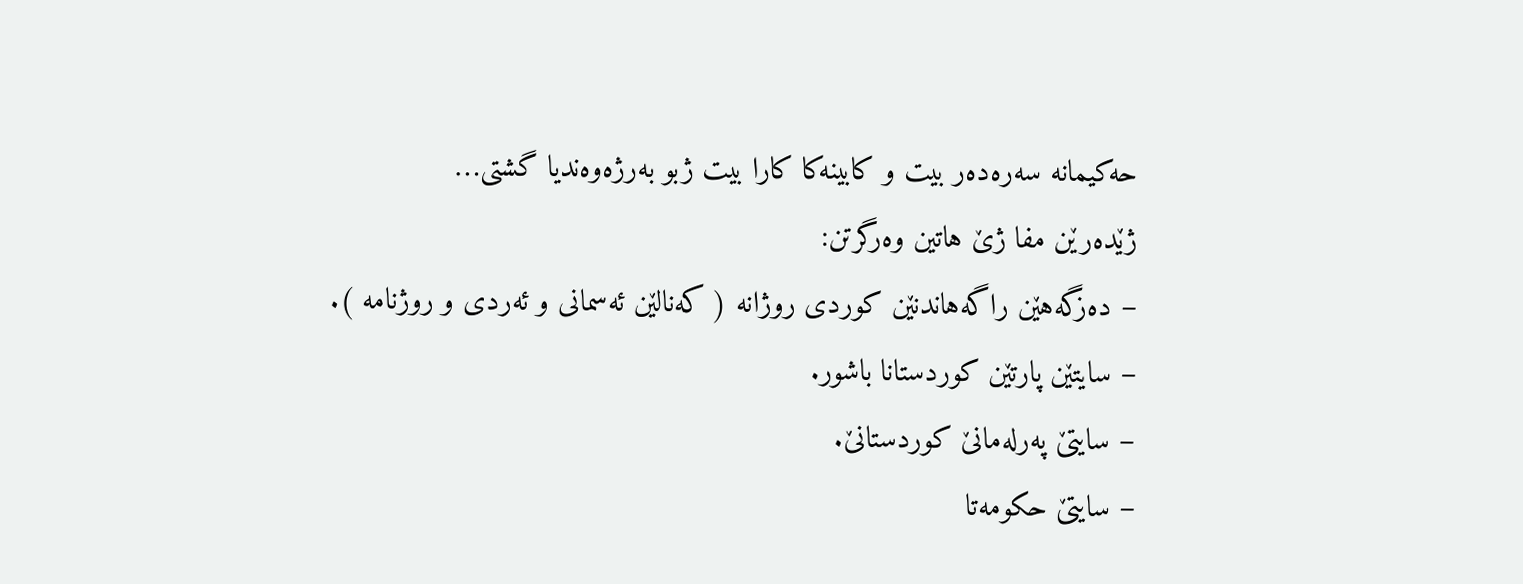حه‌كیمانه‌ سه‌ره‌ده‌ر بیت و كابینه‌كا كارا بیت ژبو به‌رژه‌وه‌ندیا گشتى…
ژێده‌رێن مفا ژێ هاتین وه‌رگرتن:
– ده‌زگه‌هێن راگه‌هاندنێن كوردى روژانه‌ ( كه‌نالێن ئه‌سمانى و ئه‌ردى و روژنامه‌ ).
– سایتێن پارتێن كوردستانا باشور.
– سایتێ په‌رله‌مانێ كوردستانێ.
– سایتێ حكومه‌تا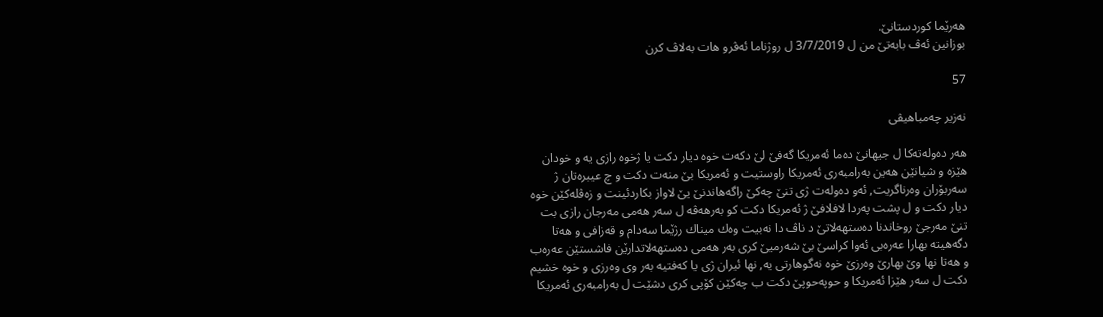هه‌رێما كوردستانێ.
بوزانین ئه‌ڤ بابه‌تێ من ل 3/7/2019 ل روژناما ئه‌ڤرو هات به‌لاڤ كرن

57

نه‌زیر چه‌مباهیڤى

هه‌ر ده‌وله‌ته‌كا ل جیهانێ ده‌ما ئه‌مریكا گه‌فێ لێ دكه‌ت خوه‌ دیار دكت یا ژخوه‌ رازى یه‌ و خودان هێزه‌ و شیانێن هه‌ین به‌رامبه‌رى ئه‌مریكا راوستیت و ئه‌مریكا بێ منه‌ت دكت و چ عیبره‌تان ژ سه‌ربۆران وه‌رناگریت, ئه‌و ده‌وله‌ت ژى تنێ چه‌كێ راگه‌هاندنێ یێ لاواز بكاردئینت و زه‌ڤله‌كێن خوه‌ دیار دكت و ل پشت په‌ردا لافلافێ ژ ئه‌مریكا دكت كو به‌رهه‌ڤه‌ ل سه‌ر هه‌مى مه‌رجان رازى بت تنێ مه‌رجێ روخاندنا ده‌ستهه‌لاتێ د ناڤ دا نه‌بیت وه‌ك میناك رژێما سه‌دام و قه‌زافى و هه‌تا دگه‌هیته‌ بهارا عه‌ره‌بى ئه‌وا كراسێ بێ شه‌رمیێ كرى به‌ر هه‌مى ده‌ستهه‌لاتدارێن فاشستێن عه‌ره‌ب و هه‌تا نها وێ بهارێ وه‌رزێ خوه‌ نه‌گوهارتى یه‌, نها ئیران ژى یا كه‌فتیه‌ به‌ر وى وه‌رزى و خوه‌ خشیم دكت ل سه‌ر هێزا ئه‌مریكا و حوپه‌حوپێ دكت ب چه‌كێن كۆپى كرى دشێت ل به‌رامبه‌رى ئه‌مریكا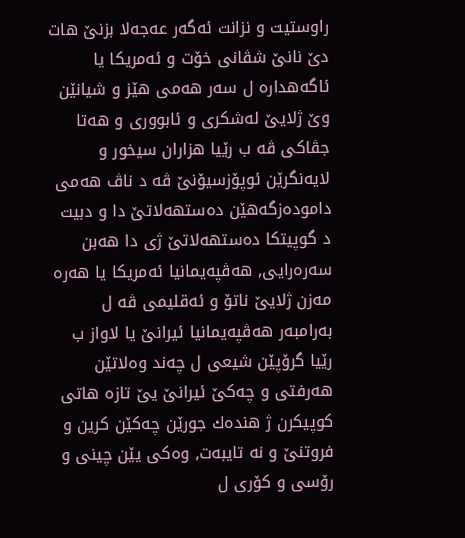راوستیت و نزانت ئه‌گه‌ر عه‌جه‌لا بزنێ هات دێ نانێ شڤانى خۆت و ئه‌مریكا یا ئاگه‌هداره‌ ل سه‌ر هه‌مى هێز و شیانێن وێ ژلایێ له‌شكرى و ئابوورى و هه‌تا جڤاكى ڤه‌ ب رێیا هزاران سیخور و لایه‌نگرێن ئوپۆزسیۆنێ ڤه‌ د ناڤ هه‌مى داموده‌زگه‌هێن ده‌ستهه‌لاتێ دا و دبیت د گوپیتكا ده‌ستهه‌لاتێ ژى دا هه‌بن سه‌ره‌رایى, هه‌ڤپه‌یمانیا ئه‌مریكا یا هه‌ره‌ مه‌زن ژلایێ ناتۆ و ئه‌قلیمى ڤه‌ ل به‌رامبه‌ر هه‌ڤپه‌یمانیا ئیرانێ یا لاواز ب رێیا گرۆپێن شیعى ل چه‌ند وه‌لاتێن هه‌رفتى و چه‌كێ ئیرانێ یێ تازه‌ هاتى كوپیكرن ژ هنده‌ك جورێن چه‌كێن كرین و فروتنێ و نه‌ تایبه‌ت, وه‌كى یێن چینى و رۆسى و كۆرى ل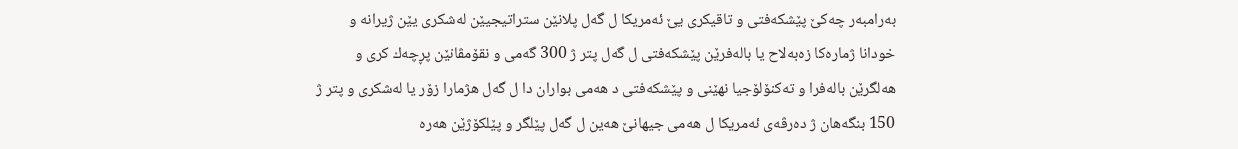به‌رامبه‌ر چه‌كێ پێشكه‌فتى و تاقیكرى یێ ئه‌مریكا ل گه‌ل پلانێن ستراتیجیێن له‌شكرى یێن ژیرانه‌ و خودانا ژماره‌كا زه‌به‌لاح یا باله‌فرێن پێشكه‌فتى ل گه‌ل پتر ژ 300 گه‌مى و نقۆمڤانێن پڕچه‌ك كرى و هه‌لگرێن باله‌فرا و ته‌كنۆلۆجیا نهێنى و پێشكه‌فتى د هه‌مى بواران دا ل گه‌ل هژمارا زۆر یا له‌شكرى و پتر ژ 150 بنگه‌هان ژ ده‌رڤه‌ى ئه‌مریكا ل هه‌مى جیهانێ هه‌ین ل گه‌ل پێلگر و پێلكۆژێن هه‌ره‌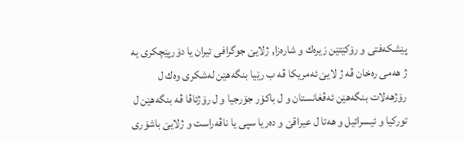پێشكه‌فتى و رۆكێتێن زیره‌ك و شاره‌زا, ژلایێ جوگرافى ئیران یا دۆرپێچكرى یه‌ ژ هه‌مى ره‌خان ڤه‌ ژ لایێ ئه‌مریكا ڤه‌ ب رێیا بنگه‌هێن له‌شكرى وه‌ك ل رۆژهه‌لات بنگه‌هێن ئه‌ڤغانستان و ل باكۆر جۆرجیا و ل رۆژئاڤا ڤه‌ بنگه‌هێن ل توركیا و ئیسرائیل و هه‌تا ل عیراقێ و ده‌ریا سپى یا ناڤه‌راست و ژلایێ باشۆرى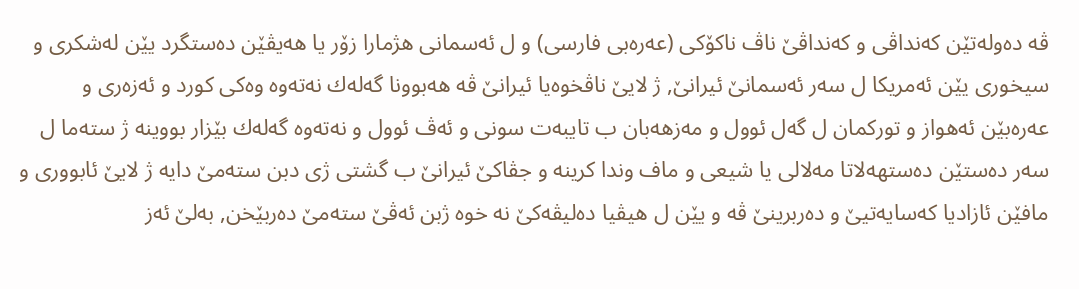ڤه‌ ده‌وله‌تێن كه‌نداڤى و كه‌نداڤێ ناڤ ناكۆكى (عه‌ره‌بى فارسى) و ل ئه‌سمانى هژمارا زۆر یا هه‌یڤێن ده‌ستگرد یێن له‌شكرى و سیخورى یێن ئه‌مریكا ل سه‌ر ئه‌سمانێ ئیرانێ, ژ لایێ ناڤخوه‌یا ئیرانێ ڤه‌ هه‌بوونا گه‌له‌ك نه‌ته‌وه‌ وه‌كى كورد و ئه‌زه‌رى و عه‌ره‌بێن ئه‌هواز و توركمان ل گه‌ل ئوول و مه‌زهه‌بان ب تایبه‌ت سونى و ئه‌ڤ ئوول و نه‌ته‌وه‌ گه‌له‌ك بێزار بووینه‌ ژ سته‌ما ل سه‌ر ده‌ستێن ده‌ستهه‌لاتا مه‌لالى یا شیعى و ماف وندا كرینه‌ و جڤاكێ ئیرانێ ب گشتى ژى دبن سته‌مێ دایه‌ ژ لایێ ئابوورى و مافێن ئازادیا كه‌سایه‌تیێ و ده‌ربرینێ ڤه‌ و یێن ل هیڤیا ده‌لیڤه‌كێ نه‌ خوه‌ ژبن ئه‌ڤێ سته‌مێ ده‌ربێخن, به‌لێ ئه‌ز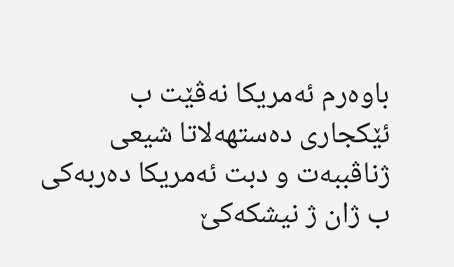باوه‌رم ئه‌مریكا نه‌ڤێت ب ئێكجارى ده‌ستهه‌لاتا شیعى ژناڤببه‌ت و دبت ئه‌مریكا ده‌ربه‌كى ب ژان ژ نیشكه‌كێ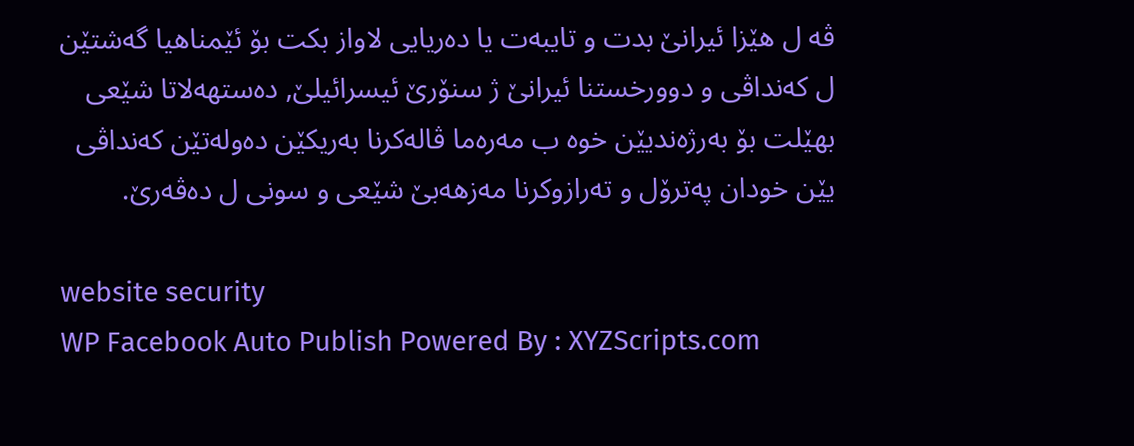ڤه‌ ل هێزا ئیرانێ بدت و تایبه‌ت یا ده‌ریایى لاواز بكت بۆ ئێمناهیا گه‌شتێن ل كه‌نداڤى و دوورخستنا ئیرانێ ژ سنۆرێ ئیسرائیلێ, ده‌ستهه‌لاتا شێعى بهێلت بۆ به‌رژه‌ندیێن خوه‌ ب مه‌ره‌ما ڤاله‌كرنا به‌ریكێن ده‌وله‌تێن كه‌نداڤى یێن خودان په‌ترۆل و ته‌رازوكرنا مه‌زهه‌بێ شێعى و سونى ل ده‌ڤه‌رێ.

website security
WP Facebook Auto Publish Powered By : XYZScripts.com